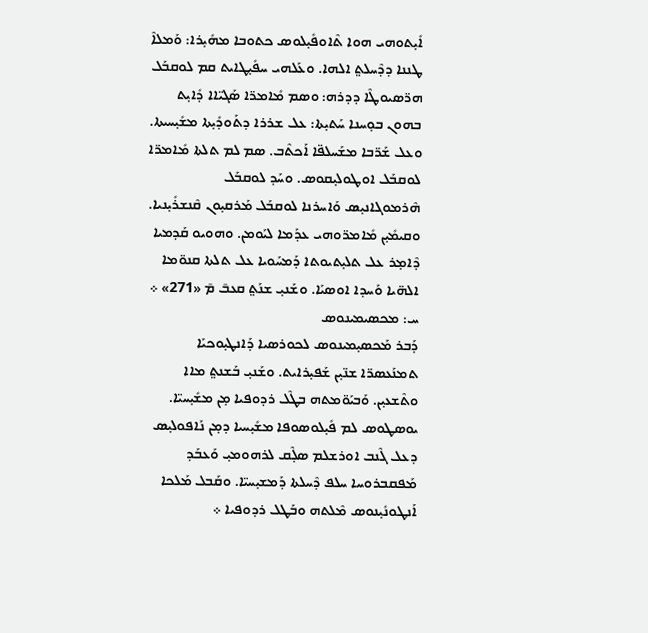ܐܺܝ̣ܬܘܗܝ ܗܘܐ ܬܶܐܘܦܺܝ̣ܠܘܣ ܟܬܘܒܐ ܡܗܺܝ̣ܪܐ: ܘܰܡܠܐܶ ܛܢܢܐ ܕܕܶܚܠܬ݀ ܐܠܗܐ. ܘܥܰܠܗܝ ܚܦܺܝ̣ܛܐܝܬ ܩܡ ܠܘܩܒܰܠ ܗܪ̈ܣܝܘܛܶܐ ܕܕܪܗ: ܘܣܡ ܡܺܐܡܪ̈ܐ ܣܰܓܝ̈ܐܐ ܕܺܐܝ̣ܬ ܒܗܘܢ ܒܘ̣ܚܢܐ ܚܰܬܝ̣ܬܐ: ܥܠ ܫܪܪܐ ܕܬܰܘܕܺܝ̣ܬܐ ܡܫܺܝ̣ܚܝܬܐ. ܘܥܠ ܫܰܪ̈ܒܐ ܡܫܰܚܠܦ̈ܐ ܐܰܟܬܶܒ. ܣܡ ܠܡ ܬܠܬܐ ܡܺܐܡܪ̈ܐ ܠܘܩܒܰܠ ܐܘܛܘܠܝ̣ܩܘܣ. ܘܚܰܕ ܠܘܩܒܰܠ ܗܶܪܡܘܓܐܢܝ̣ܣ ܘܰܐܚܪܢܐ ܠܘܩܒܰܠ ܡܰܪܩܝ̣ܘܢ ܩܶܢܫܪܺܝ̣ܢܝܐ. ܘܩܝܡܺܝ̣ܢ ܡܺܐܡܪ̈ܘܗܝ ܥܕܰܡܐ ܠܝܰܘܡܢ. ܘܗܘܝܘ ܩܰܕܡܝܐ ܕܶܐܡ̣ܪ ܥܠ ܬܠܝ̣ܬܝܘܬܐ ܕܰܡܚܰܘܝܐ ܥܠ ܬܠܬܐ ܩܢܘ̈ܡܐ ܐܠܗ̈ܝܐ ܘܰܚܕܐ ܐܘܣܝܰܐ. ܘܫܰܢܝ̣ ܫܢܰܬ݀ ܩܥܒ̄ ܡ̄ «271» ܀
ܚ: ܡܟܣܝܡܝܢܘܣ
ܕܰܒܪ ܡܰܟܣܝ̣ܡܝܢܘܣ ܠܟܘܪܣܝܐ ܕܰܐܢܛܝ̣ܘܟܝܰܐ ܬܡܢܰܥܣܪ̈ܐ ܫܢ̈ܝ̣ܢ ܫܰܦܝ̣ܪܐܝܬ. ܘܫܰܢܝ̣ ܒܰܫܢܬ݀ ܡܐܐ ܘܬܶܫܥܝ̣ܢ. ܘܰܒܝܰܘ̈ܡܬܗ ܒܛܶܠ ܪܕܘܦܝܐ ܡ̣ܢ ܡܫܺܝ̣ܚܝ̈ܐ. ܝܘܣܛܘܣ ܠܡ ܦܺܝ̣ܠܘܣܘܦܐ ܡܫܺܝ̣ܚܝܐ ܕܡ̣ܢ ܢܰܐܦܘܠܝ̣ܣ ܕܥܠ ܓܶܢܒ ܐܘܪܫܠܡ ܣܠ̣ܶܩ ܠܪܗܘܡܝ̣ ܘܰܥܒܰܕ ܡܰܦܩܒܪܘܚܐ ܚܠܦ ܕܶܚܠܬܐ ܕܰܡܫܝ̣ܚܝ̈ܐ. ܘܩܰܒܠ ܡܰܠܟܐ ܐܰܢܛܘܢܺܝ̣ܢܘܣ ܡܶܠܬܗ ܘܒܰܛܠ ܪܕܘܦܝܐ ܀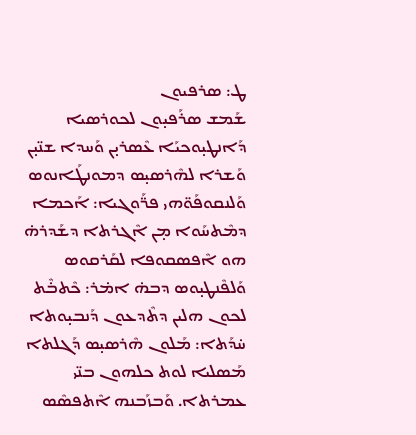ܛ: ܣܪܦܝܘܢ
ܫܰܡܫ ܣܪܰܦܝ̣ܘܢ ܠܟܘܪܣܝܐ ܕܰܐܢܛܝ̣ܘܟܝܰܐ ܥܶܣܪܝ̣ܢ ܘܰܚܕܐ ܫܢ̈ܝ̣ܢ ܘܰܫܪܐ ܠܗܶܪܣܝ̣ܣ ܕܡܘܢܛܰܐܢܘܣ ܘܰܠܢܩܘܦܰܘ̈ܗܝ ܦܪ̈ܰܘܓܝܐ: ܐܰܟܡܐ ܕܡܶܬܚܰܘܐ ܡ̣ܢ ܐܶܓܪܬܐ ܕܫܰܕܪܗ̇ ܗܘ ܐܶܦܣܩܘܦܐ ܠܩܰܪܩܘܣ ܘܰܠܦܶܢܛܝ̣ܘܣ ܕܒܗ̇ ܐܡ̇ܪ: ܟܶܬܒ̇ܶܬ ܠܟܘܢ ܗܠܝܢ ܕܬܶܕܥܘܢ ܕܰܢܒܝ̣ܘܬܐ ܚ̇ܕܰܬܐ: ܡܰܠܘܢ ܗܶܪܣܝ̣ܣ ܕܰܓܠܬܐ ܡܰܣܠܝܐ ܠܘܬ ܟܠܗܘܢ ܒܢ̈ܝ ܥܡܪܬܐ. ܘܰܒܙܰܒܢܗ ܐܶܬܦܣܶܣ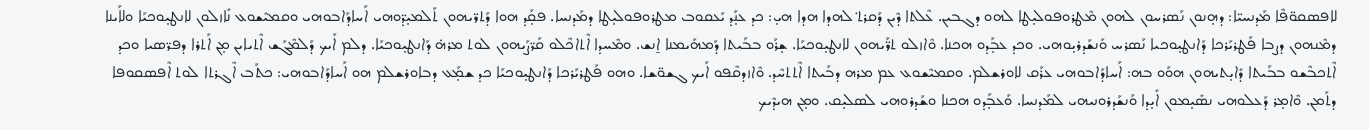ܠܐܦܣܩܘ̈ܦܶܐ ܡܰܕܢܚܝ̈ܐ: ܕܗ̣ܢܘܢ ܢܰܣܪܚܘܢ ܠܗܘܢ ܡܶܛܪܘܦܘܠܝ̣ܛܐ ܠܗܘ ܕܓܒܝܢ. ܥܶܠܬܐ ܕܶܝܢ ܕܰܩܪܬ݀ ܠܗܕܐ ܗܕܐ ܗܝ̣: ܟܕ ܥܢ̣ܰܕ ܝܰܥܩܘܒ ܡܛܪܘܦܘܠܝ̣ܛܐ ܕܡܰܕܢܚܐ. ܦܩ̣ܰܕ ܗܘܐ ܕܰܬܪ̈ܝܗܘܢ ܬܰܠܡܝ̣ܕ̈ܘܗܝ ܐܰܚܐܕܰܐܒܘܗܝ ܘܩܡܝܶܫܘܥ ܢܺܐܙܠܘܢ ܠܐܢܛܝ̣ܘܟܝܰܐ ܘܠܐܰܝܢܐ ܕܡܶܢܗܘܢ ܕܨܒܐ ܦܰܛܪܝܰܪܟܐ ܕܰܐܢܛܝ̣ܘܟܝܐ ܢܰܣܪܚ ܘܰܢܫܰܕܪܝ̣ܘܗܝ. ܘܟܕ ܥܒ̣ܰܕܘ ܗܟܢܐ. ܘܶܐܙܠܘ ܬܪ̈ܰܝܗܘܢ ܠܐܢܛܝ̣ܘܟܝܰܐ. ܫ̣ܪܰܘ ܒܒܰܝܬܐ ܕܰܡܗܰܝܡܢܐ ܐ̱ܢܫ. ܘܡܶܚܕܐ ܐܶܬܐܟܶܠܘ ܩܰܪ̈ܨܰܝܗܘܢ ܠܘܬ ܡܪܗ̇ ܕܰܐܢܛܝ̣ܘܟܝܰܐ. ܕܠܡ ܐܰܝܟ ܕܰܠܡܶܓܰܫ ܐܶܬܝܐܝܢ ܡ̣ܢ ܐܰܬܪܐ ܕܦܪ̈ܣܝܐ ܘܟܕ ܐܶܬܟܒܶܫܘ ܒܒܰܝܬܐ ܕܺܐܝ̣ܬܝܗܘܢ ܗܘܰܘ ܒܗ: ܐܰܚܐܕܰܐܒܘܗܝ ܥܪܰܩ ܠܐܘܪܫܠܡ. ܘܩܡܝܶܫܘܥ ܥܡ ܡܪܗ ܕܒܰܝܬܐ ܐܶܬܬܚܶܕ. ܘܶܐܙܕܩܶܦܘ ܐܰܝܟ ܓܫܘ̈ܫܐ. ܘܗܘ ܦܰܛܪܝܰܪܟܐ ܕܰܐܢܛܝ̣ܘܟܝܰܐ ܟܕ ܫܡ̣ܰܥ ܕܒܐܘܪܫܠܡ ܗܘ ܐܰܚܐܕܰܐܒܘܗܝ: ܟܬܰܒ ܐܶܓܪܬܐ ܠܘܬ ܐܶܦܣܩܘܦܐ ܕܬܰܡܢ. ܘܶܐܡ̣ܪ ܕܰܥܠܘܗܝ ܢܣܺܝ̣ܡܘܢ ܐܺܝ̣ܕܐ ܘܰܢܫܰܕܪܘܢܝܗܝ ܠܡܰܕܢܚܐ. ܘܰܥܒ̣ܰܕܘ ܗܟܢܐ ܘܫܰܕܪܘܗܝ ܠܣܠܝ̣ܩ. ܘܡ̣ܢ ܗܝܕܶܝܟ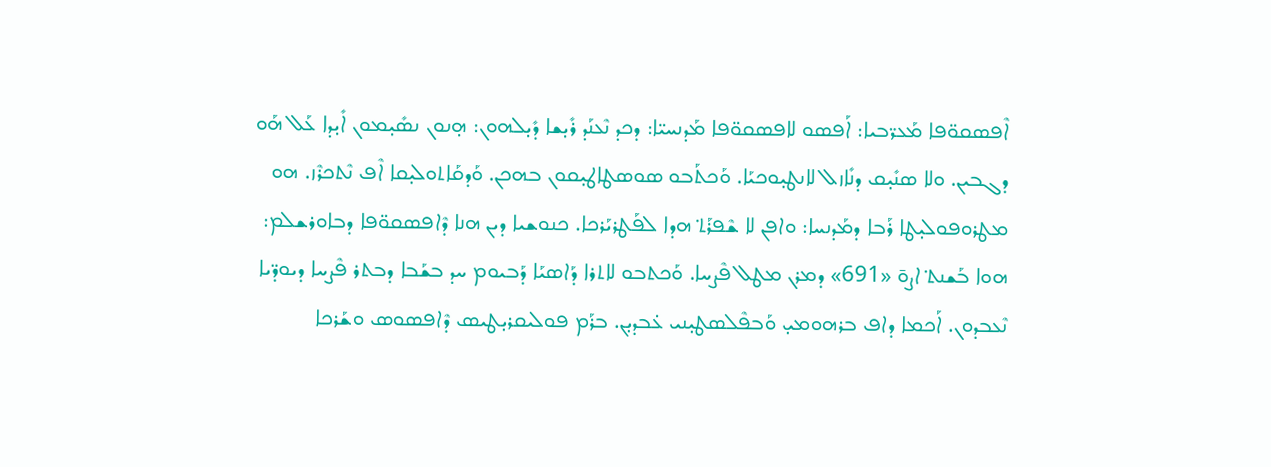ܐܶܦܣܩܘ̈ܦܐ ܡܰܥܪ̈ܒܝܐ: ܐܰܦܣܘ ܠܐܦܣܩܘ̈ܦܐ ܡܰܕܢܚܝ̈ܐ: ܕܟܕ ܢܶܥܢܰܕ ܪܺܝ̣ܫܐ ܕܺܝ̣ܠܗܘܢ: ܗ̣ܢܘܢ ܢܣܺܝ̣ܡܘܢ ܐܺܝ̣ܕܐ ܥܰܠ ܗܰܘ ܕܓܒܝܢ. ܘܠܐ ܣܢܺܝ̣ܩ ܕܢܺܐܙܠ ܠܐܢܛܝ̣ܘܟܝܰܐ. ܘܰܟܬܰܒܘ ܣܘܣܛܐܛܝ̣ܩܘܢ ܒܗܟܢ. ܘܰܕܩܰܐܬܘܠܝ̣ܩܐ ܐܶܦ ܢܶܬܟܪܶܙ. ܗܘ ܡܛܪܘܦܘܠܝ̣ܛܐ ܪܰܒܐ ܕܡܰܕܢܚܐ: ܘܐܦܢ ܠܐ ܫܶܦܪܰܬ݀ ܗܕܐ ܠܦܰܛܪܝܰܪܟܐ. ܟܢܘܫܝܐ ܕܝܢ ܗܢܐ ܕܶܐܦܣܩܘ̈ܦܐ ܕܒܐܘܪܫܠܡ: ܗܘܐ ܒܰܫܢܬ݀ ܐܨܘ̄ «691» ܕܡܪܢ ܡܛܠ ܦܶܨܚܐ. ܘܰܟܬܒܘ ܠܐܬܪܐ ܕܰܐܣܝܰܐ ܕܰܒܝܘܡ ܚܕ ܒܫܰܒܐ ܕܒܬܪ ܦܶܨܚܐ ܕܝܘܕ̈ܝܐ ܢܶܥܒܕܘܢ. ܐܰܟܡܐ ܕܐܦ ܒܪܗܘܡܝ̣ ܘܰܒܦܶܠܣܛܝ̣ܢܝ ܥ̇ܒܕܝ̣ܢ. ܒܪܰܡ ܦܘܠܝܩܪܝ̣ܛܝܣ ܕܶܐܦܣܘܣ ܘܫܰܪܟܐ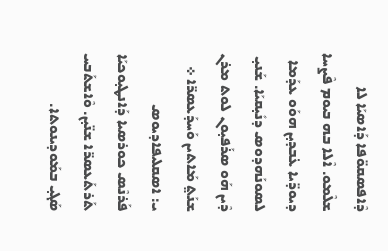ܕܶܐܦܣܩܘ̈ܦܐ ܕܰܐܣܝܰܐ ܠܐ ܫܠܶܡܘ. ܐܶܠܐ ܒܗ ܒܝܘܡ ܦܶܨܚܐ ܕܝܘܕ̈ܝܐ ܥ̇ܒܕܝ̣ܢ ܗܘܰܘ ܥܕܰܡܐ ܠܣܘܢܰܗܕܘܣ ܕܢܺܝ̣ܩܝܰܐ. ܫܰܢܝ̣ ܕܶܝܢ ܗܰܘ ܣܪܰܦܝ̣ܘܢ ܠܘܬ ܡܪܢ ܫܢܰܬ݀ ܡܰܐܬܝܢ ܘܰܚܕܰܥܣܪ̈ܐ ܀
ܝ: ܐܣܩܠܝܦܐܕܝܘܣ
ܦܰܪܢܶܣ ܟܘܪܣܝܐ ܕܰܐܢܛܝ̣ܘܟܝܰܐ ܬܰܪܬܰܥܣܪ̈ܐ ܫܢ̈ܝ̣ܢ. ܘܶܐܫܬܰܒܚ ܣܰܓܝ̣ ܒܡܰܘܕܝܢܘܬܐ.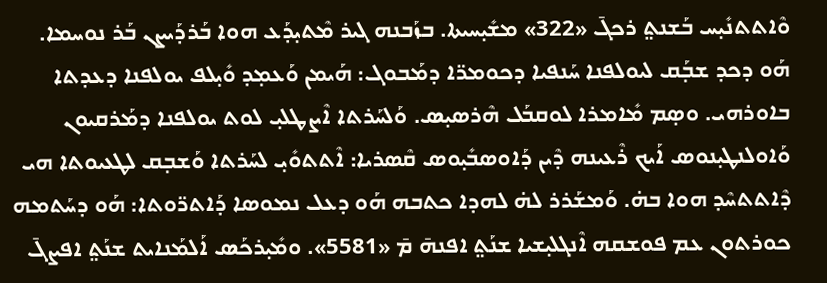ܘܶܐܬܬܢܺܝ̣ܚ ܒܰܫܢܬ݀ ܪܟܓ̄ «322» ܡܫܺܝ̣ܚܝܬܐ. ܒܙܰܒܢܗ ܓܝܪ ܡܶܬܝ̣ܕܰܥ ܗܘܐ ܒܰܪܕܰܝܨܢ ܒܰܪ ܢܘܚܡܐ. ܗܰܘ ܕܟܕ ܫܒ̣ܰܩ ܠܝܘܠܦܢܐ ܚܰܢܦܝܐ ܕܟܘܡܪ̈ܐ ܕܡܰܒܘܓ: ܗܰܝܡܢ ܘܰܥܡ̣ܕ ܘܺܝ̣ܠܦ ܝܘܠܦܢܐ ܕܥܕܬܐ ܒܐܘܪܗܝ. ܘܣ̣ܡ ܡܺܐܡܪܐ ܠܘܩܒܰܠ ܗܶܪܣܝ̣ܣ. ܘܰܠܚܰܪܬܐ ܐܶܨܛܠܝ̣ ܠܘܬ ܝܘܠܦܢܐ ܕܡܰܪܩܝܘܢ ܘܰܐܘܠܢܛܝ̣ܢܘܣ ܐܰܝܟ ܪܶܥܝܢܗ ܕܶܝܢ ܕܰܐܘܣܒܺܝ̣ܘܣ ܩܶܣܪܝܐ: ܐܶܬܬܘܺܝ̣ ܠܚܰܪܬܐ ܘܰܫܒ̣ܩ ܠܛܥܝܘܬܐ ܗܝ ܕܶܐܬܬܚܶܕ ܗܘܐ ܒܗ̇. ܘܰܡܫܰܪܪ ܠܗ̇ ܠܗܕܐ ܟܬܒܗ ܗܰܘ ܕܥܠ ܢܡܘܣܐ ܕܰܐܬܪ̈ܘܬܐ: ܗܰܘ ܕܚܰܬܡܗ ܟܘܪܬܘܢ ܥܡ ܦܘܫܩܗ ܐܶܢܓܠܝ̣ܫܝܐ ܫܢܰܬ݀ ܐܦܢܗ̄ ܡ̄ «5581». ܘܡܺܝ̣ܪܟܰܣ ܐܰܠܡܰܢܐܝܬ ܫܢܰܬ݀ ܐܦܨܓ̄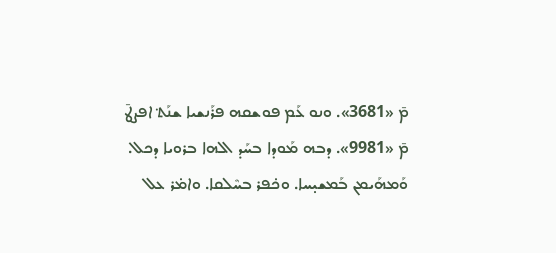ܡ̄ «3681». ܘܢܘ ܥܰܡ ܦܘܫܩܗ ܦܪܰܢܫܝܐ ܫܢܰܬ݀ ܐܦܨܛ̄ ܡ̄ «9981». ܕܒܗ ܡܰܘܕܐ ܒܚܰܕ ܐܠܗܐ ܒܪܘܝܐ ܕܟܠ. ܘܰܡܗܰܝܡܢ ܒܰܡܫܝ̣ܚܐ. ܘܟ̇ܦܪ ܒܚܶܠܩܐ. ܘܐܡ̇ܪ ܥܠ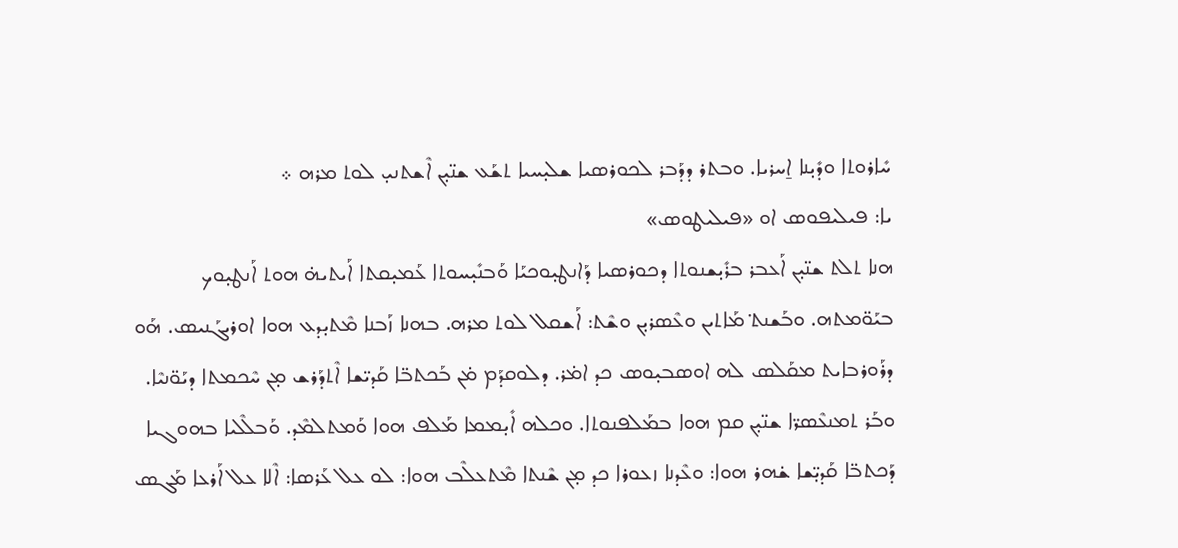ܚܺܐܪܘܬܐ ܘܕܺܝ̣ܢܐ ܐ̱ܚܪܝܐ. ܘܒܬܪ ܕܕܰܒܪ ܠܟܘܪܣܝܐ ܫܠܝ̣ܚܝܐ ܬܫܰܥ ܫܢ̈ܝ̣ܢ ܐܶܫܬܢܝ̣ ܠܘܬ ܡܪܗ ܀
ܝܐ: ܦܝܠܝܦܘܣ ܐܘ «ܦܝܠܝܛܘܣ»
ܗܢܐ ܬܠܬ ܫܢ̈ܝ̣ܢ ܐܰܥܒܪ ܒܪܺܝ̣ܫܢܘܬܐ ܕܟܘܪܣܝܐ ܕܰܐܢܛܝ̣ܘܟܝܰܐ ܘܰܒܢܺܝ̣ܚܘܬܐ ܥܰܡܝ̣ܩܬܐ ܐܰܝܬܝܗ̇ ܗܘܬ ܐܰܢܛܝ̣ܘܟ ܒܝܰܘ̈ܡܬܗ. ܘܒܰܫܢܬ݀ ܡܰܐܬܝܢ ܘܥܶܣܪܝ̣ܢ ܘܫܶܬ: ܐܰܫܩܠ ܠܘܬ ܡܪܗ. ܒܗܢܐ ܙܰܒܢܐ ܡܶܬܝ̣ܕܥ ܗܘܐ ܐܘܪܝܓܰܢܝܣ. ܗܰܘ ܕܪܰܘܪܒܐܝܬ ܡܩܰܠܣ ܠܗ ܐܘܣܒܝ̣ܘܣ ܟܕ ܐܡ̇ܪ. ܕܠܘܩܕܰܡ ܡ̇ܢ ܒܰܟܬܒ̈ܐ ܩܰܕܝ̈ܫܐ ܐܶܬܕܰܪܫ ܡ̣ܢ ܚܶܟܡܬܐ ܕܝܰܘ̈ܢܝܶܐ. ܘܒܰܪ ܬܡܢܥܶܣܪ̈ܐ ܫܢ̈ܝ̣ܢ ܩܡ ܗܘܐ ܒܡܰܠܦܢܘܬܐ. ܘܟܠܗ ܐܺܝ̣ܡܡܐ ܡܰܠܦ ܗܘܐ ܘܰܡܬܠܡܶܕ. ܘܰܒܠܶܠܝܐ ܒܗܘܓܝܐ ܕܰܟܬܒ̈ܐ ܩܰܕܝ̣̈ܫܐ ܫ̇ܗܪ ܗܘܐ: ܘܥܶܕܢܐ ܙܥܘܪܐ ܟܕ ܡ̣ܢ ܫܶܢܬܐ ܡܶܬܥܠܶܒ ܗܘܐ: ܠܘ ܥܠ ܥܰܪܣܐ: ܐܶܠܐ ܥܠ ܐܰܪܥܐ ܡܰܓܣ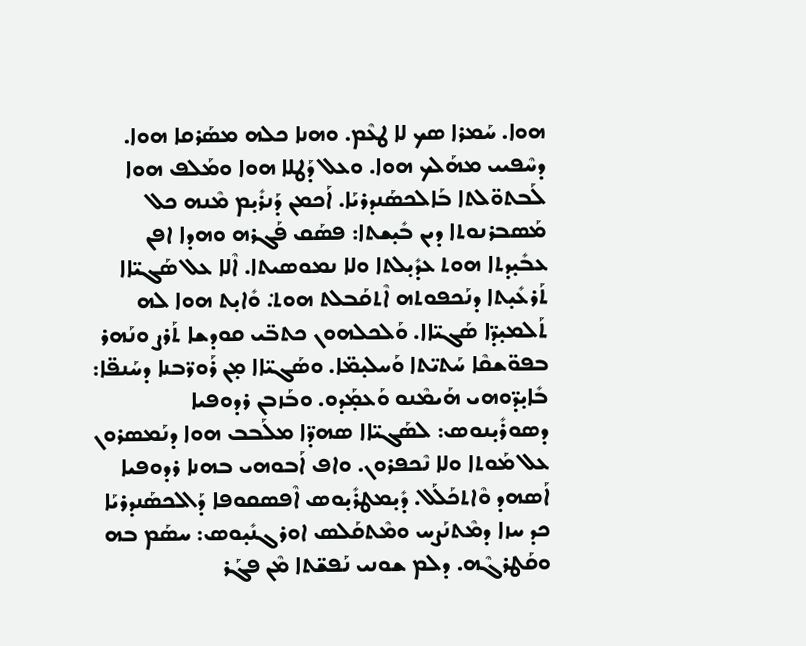ܗܘܐ. ܚܰܡܪܐ ܣܟ ܠܐ ܛܥܶܡ. ܘܗܢܐ ܟܠܗ ܡܣܰܪܩܐ ܗܘܐ. ܕܚܶܦܝܝ ܡܗܰܠܟ ܗܘܐ. ܘܥܠ ܕܰܛܠܐ ܗܘܐ ܘܡܰܠܦ ܗܘܐ ܠܰܒܬܘ̈ܠܬܐ ܒܰܐܠܟܣܰܢܕܪܝܰܐ. ܐܰܟܡܢ ܕܰܢܪܺܝ̣ܡ ܡܶܢܗ ܟܠ ܡܰܣܒܪܢܘܬܐ ܕܝܢ ܒܺܝ̣ܫܬܐ: ܦܣܰܩ ܦܰܓܪܗ ܘܗܕܐ ܐܦܢ ܥܒܺܝ̣ܕܬܐ ܗܘܬ ܥܕܺܝ̣ܠܬܐ ܘܠܐ ܢܡܘܣܝܬܐ. ܐܶܠܐ ܥܠ ܣܰܓܝ̈ܐܐ ܬܰܪܥܺܝ̣ܬܐ ܕܢܰܟܦܘܬܗ ܐܶܬܩܰܒܠܬ ܗܘܬ݀. ܘܺܐܝ̣ܬ ܗܘܐ ܠܗ ܬܰܠܡܝ̣ܕ̈ܐ ܣܰܓܝ̈ܐܐ. ܘܰܠܟܠܗܘܢ ܟܬܒ̈ܝ ܩܘܕܫܐ ܬܰܪܨ ܘܢܰܗܪ ܒܦܘ̈ܫܩܶܐ ܚܰܬܝ̈ܬܐ ܘܰܚܠܝ̣ܡ̈ܐ. ܘܣܰܓܝ̈ܐܐ ܡ̣ܢ ܪܰܘܪ̈ܒܢܐ ܕܚܰܢܦ̈ܐ: ܒܺܐܝ̣ܕ̈ܘܗܝ ܗܰܝܡܶܢܘ ܘܰܥܡ̣ܰܕܘ. ܘܒܰܙܒܢ ܪܕܘܦܝܐ ܕܣܘܪܺܝ̣ܢܘܣ: ܠܣܰܓܝ̈ܐܐ ܣܗܕ̈ܐ ܡܠܰܒܒ ܗܘܐ ܕܢܰܡܣܪܘܢ ܥܠ ܡܰܘܬܐ ܘܠܐ ܢܶܟܦܪܘܢ. ܘܐܦ ܐܰܒܘܗܝ ܒܗܢܐ ܪܕܘܦܝܐ ܐܰܣܗܕ ܘܶܐܬܟܰܠܰܠ. ܕܺܝ̣ܡܛܪܺܝ̣ܘܣ ܐܶܦܣܩܘܦܐ ܕܰܐܠܟܣܰܢܕܪܝܰܐ ܟܕ ܚܙܐ ܕܡܶܬܢܰܨܚ ܘܡܶܬܩܰܠܣ ܐܘܪܓܢܺܝ̣ܘܣ: ܚܣܰܡ ܒܗ ܘܩܰܛܪܓܶܗ. ܕܠܡ ܫܘܢܝ ܢܰܦܫ̈ܬܐ ܡܶܢ ܦܓܰܪ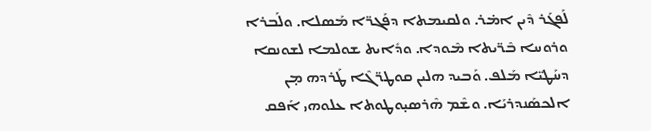ܠܰܦܓܰܪ ܕܶܝܢ ܐܡ̇ܪ. ܘܠܩܝܡܬܐ ܕܦܰܓܪ̈ܐ ܡܰܣܠܐ. ܘܠܰܒܪܐ ܘܪܘܚܐ ܒܶܪ̈ܝܬܐ ܡܶܘܕܐ. ܘܕܺܐܝܬ ܫܘܠܡܐ ܠܫܘܢܩܐ ܕܚܰܛܝ̈ܐ ܡܰܠܦ. ܘܰܒܝܕ ܗܠܝܢ ܩܘܛܪ̈ܓܶܐ ܛܰܪܕܗ ܡ̣ܢ ܐܠܟܣܰܢܕܪܝܰܐ. ܘܫܶܡ ܗܶܪܣܝ̣ܘܛܘܬܐ ܥܠܘܗܝ ܐܰܦܩ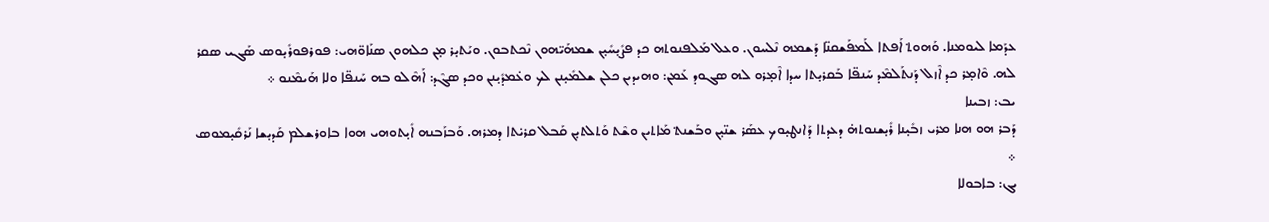ܥܕܰܡܐ ܠܝܘܡܢܐ. ܘܰܗܘܬ݀ ܐܰܦܬܐ ܠܰܡܦܰܫܩܢ̈ܐ ܕܰܫܡܗ ܢܶܠܚܘܢ. ܘܥܠ ܡܰܠܦܢܘܬܗ ܟܕ ܦܨܺܝ̣ܚܺܝ̣ܢ ܫܡܗܰܝ̈ܗܘܢ ܢܶܟܬܒܘܢ. ܘܝܰܬܝ̣ܪ ܡ̣ܢ ܟܠܗܘܢ ܣܢܰܐܘ̈ܗܝ: ܦܘܪܦܘܪܺܝ̣ܘܣ ܣܰܓܝ ܣܩܪ ܠܗ. ܘܶܐܡ̣ܪ ܟܕ ܐܶܙܠ ܕܰܢܬܰܠܡܶܕ ܚܰܢܦ̈ܐ ܒܰܩܪܝ̣ܬܐ ܚܕܐ ܐܶܡ̣ܪܘ ܠܗ ܣܓܘܕ ܥܰܡܢ: ܘܗܝܕܝܢ ܟܠܢ ܫܠܡܺܝ̣ܢܢ ܠܟ ܘܥ̇ܡܕܺܝ̣ܢܢ ܘܟܕ ܣܓܶܕ: ܐܰܗܶܠܘ ܒܗ ܚܰܢܦ̈ܐ ܘܠܐ ܗܰܝܡܶܢܘ ܀
ܝܒ: ܙܒܝܢܐ
ܕܰܒܪ ܗܘ ܗܢܐ ܡܪܝ ܙܒܺܝ̣ܢܐ ܪܺܝ̣ܫܢܘܬܗ̇ ܕܥܕܬܐ ܕܰܐܢܛܝ̣ܘܟ ܥܣܰܪ ܫܢ̈ܝ̣ܢ ܘܒܰܫܢܬ݀ ܡܰܐܬܝܢ ܘܫܶܬ ܘܰܬܠܬܝ̣ܢ ܩܰܒܠ ܩܪܝ̇ܬܐ ܕܡܪܗ. ܘܰܒܙܰܒܢܗ ܐܺܝ̣ܬܘܗܝ ܗܘܐ ܒܐܘܪܫܠܡ ܩܰܕܝ̣ܫܐ ܢܰܪܩܺܝ̣ܡܘܣ ܀
ܝܓ: ܒܐܒܘܠܐ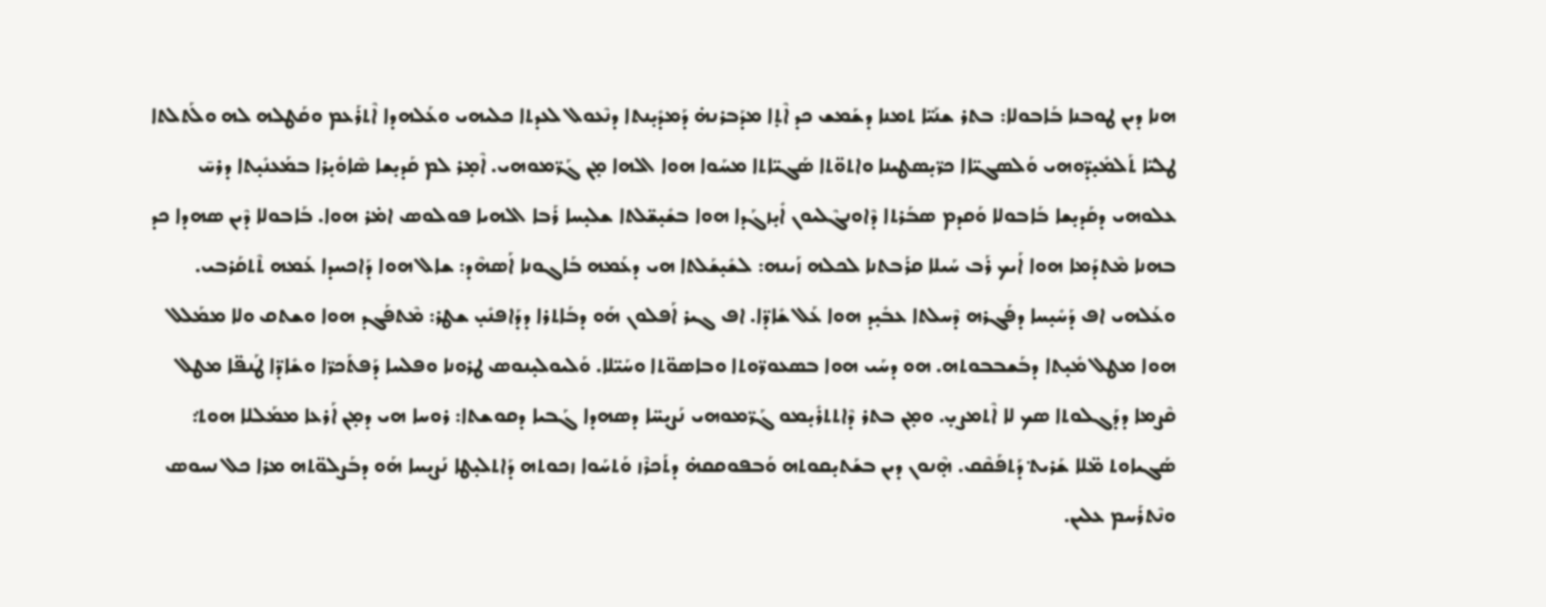ܗܢܐ ܕܝܢ ܛܘܒܢܐ ܒܰܐܒܘܠܐ: ܒܬܪ ܫܢܰܝ̈ܐ ܬܡܢܐ ܕܫܰܡܫ ܟܕ ܐܶܬ̣ܐ ܡܕܰܒܪܢܗ̇ ܕܰܡܕܺܝ̣ܢܬܐ ܕܢܶܥܘܠ ܠܥܕܬܐ ܟܠܝܗܝ ܘܥܰܠܗܕܐ ܐܶܬܪܰܥܡ ܘܩܰܛܠܗ ܠܗ ܘܠܰܬܠܬܐ ܛܠܝ̈ܐ ܬܰܠܡܺܝ̣ܕ̈ܘܗܝ ܘܰܠܣܓܝ̈ܐܐ ܟܪ̈ܝ̣ܣܛܝܢܐ ܘܐܬܘ̈ܬܐ ܣܰܓܝ̈ܐܬܐ ܡܚܰܘܐ ܗܘܐ ܐܠܗܐ ܡ̣ܢ ܓܰܪ̈ܡܘܗܝ. ܐܶܡ̣ܪ ܠܡ ܩܰܕܝ̣ܫܐ ܣܶܐܘܺܝ̣ܪܐ ܒܡܰܥܢܺܝ̣ܬܐ ܕܪܚ̄ ܥܠܘܗܝ ܕܩܰܕܝ̣ܫܐ ܒܰܐܒܘܠܐ ܘܰܩܕܡ ܣܒܰܪܬܐ ܕܶܐܘܢܓܶܠܝܘܢ ܐܺܝ̣ܙܓܰܕܐ ܗܘܐ ܒܫܺܝ̣ܫ̈ܠܬܐ ܫܠܝ̣ܚܐ ܪܰܒܐ ܐܠܗܝܐ ܦܘܠܘܣ ܐܡ̇ܪ ܗܘܐ. ܒܰܐܒܘܠܐ ܕܶܝܢ ܣܗܕܐ ܟܕ ܒܗܢܐ ܡܶܬܕܰܡܐ ܗܘܐ ܐܰܝܟ ܪܰܒ ܚܰܝܠܐ ܩܪܰܒܬܢܐ ܠܟܠܗ ܙܰܝܢܗ: ܠܫܺܝ̣ܫܰܠܬܐ ܗܝ ܕܥܰܡܗ ܒܰܐܓܘܢܐ ܐܰܣܗܶܕ: ܫܐܠ ܗܘܐ ܕܰܐܟܚܕܐ ܥܰܡܗ ܬܶܬܩܰܪܒܝ. ܘܥܰܠܗܝ ܐܦ ܕܰܚܺܝ̣ܚܐ ܕܦܰܓܪܗ ܕܶܚܠܬܐ ܥܒܺܝ̣ܕ ܗܘܐ ܥܰܠ ܫܺܐܕ̈ܐ. ܐܦ ܓܝܪ ܐܰܦܠܘܢ ܗܰܘ ܕܒܰܐܬܪܐ ܕܕܰܐܦܢܺܝ̣ ܫܛܪ: ܡܶܬܦܰܓܕ ܗܘܐ ܘܫܬܩ ܘܠܐ ܡܡܰܠܠ ܗܘܐ ܡܛܠ ܡܺܝ̣ܬܐ ܕܒܰܫܒܒܘܬܗ. ܗܘ ܕܚܰܝ ܗܘܐ ܒܣܥܘܪ̈ܘܬܐ ܘܒܐܣܘ̈ܬܐ ܘܚܰܝ̈ܠܐ. ܘܰܠܝܘܠܝ̣ܢܘܣ ܛܪܘܢܐ ܘܦܠܚܐ ܕܰܦܬܰܟܪ̈ܐ ܘܫܺܐܕ̈ܐ ܛܰܢܦ̈ܐ ܡܛܠ ܩܶܨܡܐ ܕܕܰܓܠܘܬܐ ܣܟ ܠܐ ܐܶܬܡܨܝ̣. ܘܡ̣ܢ ܒܬܪ ܕܶܐܬܬܪܺܝ̣ܡܘ ܓܰܪ̈ܡܘܗܝ ܢܰܨܝ̣ܚ̈ܐ ܕܣܗܕܐ ܓܰܒܝܐ ܕܩܘܫܬܐ: ܪܘܚܐ ܗܝ ܕܡ̣ܢ ܐܰܪܥܐ ܡܡܰܠܠܐ ܗܘܬ݀: ܣܰܓܝܐܘܬ ܡ̈ܠܐ ܫܰܪܝܬ݀ ܕܰܬܦܰܩܶܩ. ܗ̣ܶܢܘܢ ܕܝܢ ܒܫܰܬܝ̣ܩܘܬܗ ܘܰܒܦܘܩܩܗ̇ ܕܬܰܟܪܶܙ ܘܰܬܚܰܘܐ ܙܟܘܬܗ ܕܰܐܬܠܝ̣ܛܐ ܢܰܨܝ̣ܚܐ ܗܰܘ ܕܒܰܨܠܘ̈ܬܗ ܡܪܐ ܟܠ ܢܚܘܣ ܘܢܶܬܪܰܚܡ ܥܠܝܢ.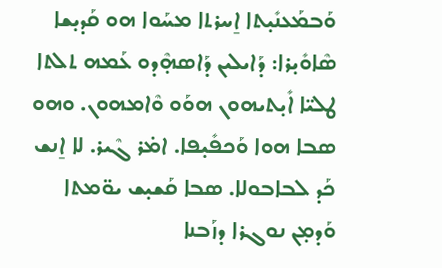ܘܰܒܡܰܥܢܺܝ̣ܬܐ ܐ̱ܚܪܬܐ ܡܚܰܘܐ ܗܘ ܩܰܕܝ̣ܫܐ ܣܶܐܘܺܝ̣ܪܐ: ܕܰܐܝܠܝܢ ܕܰܐܣܗ̣ܶܕܘ ܥܰܡܗ ܬܠܬܐ ܛܠܝ̈ܐ ܐܺܝ̣ܬܝܗܘܢ ܗܘܰܘ ܘܶܐܡܗܘܢ. ܘܗܘ ܣܒܐ ܗܘܐ ܘܰܟܦܺܝ̣ܦܐ. ܐܡ̇ܪ ܓܶܝܪ. ܠܐ ܐ̱ܢܫ ܟܰܕ ܠܒܐܒܘܠܐ. ܣܒܐ ܩܰܫܝ̣ܫ ܝܘ̈ܡܬܐ ܘܰܕܡ̣ܢ ܢܘܓܪܐ ܕܙܰܒܢܐ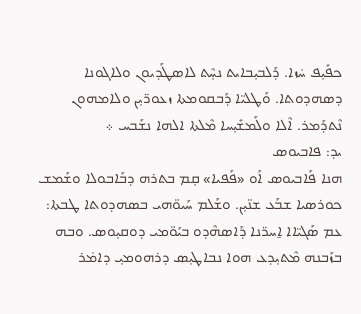ܟܦܺܝ̣ܦ ܚ̇ܙܐ. ܕܰܠܒܝ̣ܒܐܝܬ ܢܚ̣ܶܬ ܠܐܣܛܰܕܝܘܢ ܘܠܐܓܘܢܐ ܕܣܗܕܘܬܐ. ܘܰܛܠܝ̈ܐ ܕܰܒܩܘܡܬܐ ܙܥܘܪ̈ܝ̣ܢ ܘܠܐܡܗܘܢ ܢܶܬܕܰܡܪ. ܐܶܠܐ ܘܠܰܡܫܺܝ̣ܚܐ ܡܶܠܬܐ ܐܠܗܐ ܢܫܰܒܚ ܀
ܝܕ: ܦܐܒܝܘܣ
ܗܢܐ ܦܰܐܒܝܘܣ ܐܰܘ «ܦܰܦܝܐ» ܩ̣ܡ ܒܬܪܗ ܕܒܰܐܒܘܠܐ ܘܫܰܡܫ ܟܘܪܣܝܐ ܫܒܰܥ ܫܢ̈ܝ̣ܢ. ܘܫܰܠܡ ܚܰܝܘ̈ܗܝ ܒܣܗܕܘܬܐ ܛܒܬܐ: ܥܡ ܣܰܓܝ̈ܐܐ ܐ̱ܚܪ̈ܢܐ ܕܰܐܣܗܶܕܘ ܒܝܰܘ̈ܡܝ ܕܘܩܝ̣ܘܣ. ܘܒܗ ܒܙܰܒܢܗ ܡܶܬܝ̣ܕܥ ܗܘܐ ܢܒܐܛܝ̣ܣ ܕܪܗܘܡܝ̣ ܕܐܡ̇ܪ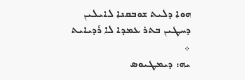ܗܘܐ ܕܠܝܬ ܫܘܒܩܢܐ ܠܐܝܠܝܢ ܕܚܛܝܢ ܒܬܪ ܥܡܕܐ ܠܐ ܪܰܕܝܐܝܬ ܀
ܝܗ: ܕܝܡܛܝܘܣ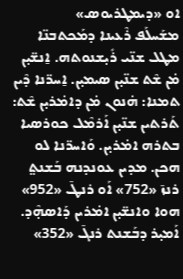ܐܘ «ܕܝܡܛܪܝܘܣ»
ܡܫܰܚܠܰܦ ܪܶܥܝܢܐ ܕܡܰܟܬܒܢ̈ܐ ܡܛܠ ܫܢ̈ܝ ܪܺܝ̣ܫܢܘܬܗ. ܐ̱ܢܫ̈ܝ̣ܢ ܡ̇ܢ ܫܶܬ ܫܢ̈ܝ̣ܢ ܣܝܡܝ̣ܢ. ܐ̱ܚܪ̈ܢܐ ܕܶܝܢ ܬܡܢܐ: ܗ̇ܢܘܢ ܡ̇ܢ ܕܐܡ̇ܪܝ̣ܢ ܫܶܬ: ܬܰܪܬܝܢ ܫܢ̈ܝ̣ܢ ܐܰܪܡܶܠ ܟܘܪܣܝܐ ܒܬܪܗ ܐܡ̇ܪܝ̣ܢ. ܘܰܐܚܪ̈ܢܐ ܠܘ ܗܟܢ. ܡܕܝܢ ܥܘܢܕܢܗ ܒܰܫܢܬ݀ ܪܢܙ̄ «752» ܐܰܘ ܪܢܛ̄ «952» ܗܘܐ ܘܐܢܫ̈ܝ̣ܢ ܐܡ̇ܪܝܢ ܕܰܐܣܗ̣ܶܕ. ܐܰܡܝ̣ܪ ܕܒܰܫܢܬ ܪܢܓ̄ «352»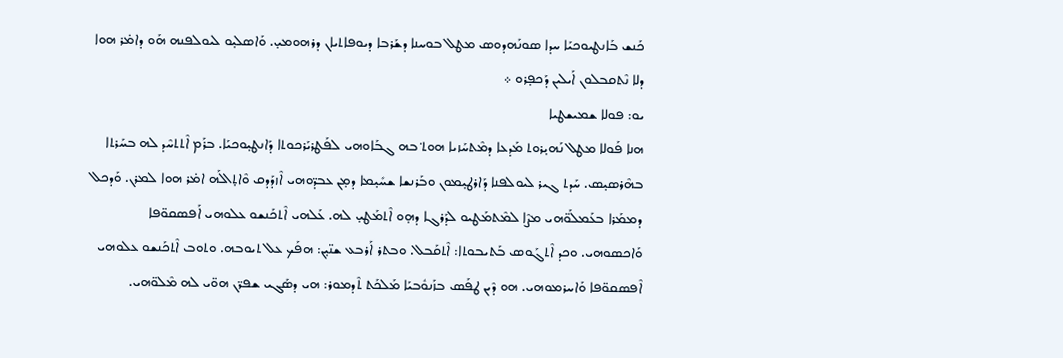ܟܰܢܫ ܒܰܐܢܛܝܘܟܝܰܐ ܚܕܐ ܣܘܢܰܗܕܘܣ ܡܛܠ ܒܘܚܢܐ ܕܫܰܪܒܐ ܕܝܘܦܐܬܝܐܢ ܕܪܗܘܡܝ̣. ܘܰܐܣܠܝ̣ܘ ܠܝܘܠܦܢܗ ܗܰܘ ܕܐܡ̇ܪ ܗܘܐ ܕܠܐ ܢܶܬܩܒܠܘܢ ܐܰܝܠܝܢ ܕܰܟܦ̣ܪܘ ܀
ܝܘ: ܦܘܠܐ ܫܡܝܫܛܝܐ
ܗܢܐ ܦܰܘܠܐ ܡܛܠ ܢܰܗܝ̣ܪܘܬ ܡܰܕܥܐ ܕܡܶܬܚܰܙܝܐ ܗܘܬ݀ ܒܗ ܓܒܰܐܘܗܝ ܠܦܰܛܪܝܰܪܟܘܬܐ ܕܰܐܢܛܝ̣ܘܟܝܰܐ. ܒܪܰܡ ܐܶܬܬܚܶܕ ܠܗ ܒܚܰܪܬܐ ܒܗܶܪܣܝ̣ܣ. ܚܰܕܬ ܓܝܪ ܠܝܘܠܦܢܐ ܕܰܐܪܛܝ̣ܡܘܢ ܘܒܰܪܢܫܐ ܫܚܺܝ̣ܡܐ ܕܡ̣ܢ ܥܒܕ̈ܘܗܝ ܐܶܙܕܰܕܩ ܘܶܐܬ̣ܐܠܰܗ ܐܡ̇ܪ ܗܘܐ ܠܡܪܢ. ܘܰܕܟܠ ܕܡܡܰܪܐ ܒܥܰܡܠܰܘ̈ܗܝ ܡܨܶܐ ܠܡܶܬܡܰܛܝܘ ܠܕܰܪܓܐ ܕܗ̣ܘ ܐܶܬܡܰܛܝ̣ ܠܗ. ܥܰܠܗܝ ܐܶܬܟܰܢܫܘ ܥܠܘܗܝ ܐܰܦܣܩܘ̈ܦܐ ܘܰܐܟܣܘܗܝ. ܘܟܕ ܐܶܬܓܰܘܣ ܒܰܬܝܒܘܬܐ: ܐܶܬܩܰܒܠ. ܘܒܬܪ ܐܰܪܒܥ ܫܢ̈ܝ̣ܢ: ܗܦܰܟ ܥܠ ܬܝܘܒܗ. ܘܬܘܒ ܐܶܬܟܰܢܫܘ ܥܠܘܗܝ ܐܶܦܣܩܘ̈ܦܐ ܘܰܐܚܪܡܘܗܝ. ܗܘ ܕܶܝܢ ܛܦܰܣ ܒܙܰܢܘܽܒܝܰܐ ܡܰܠܟܰܬ ܬܶܕܡܘܪ: ܗܝ ܕܣܰܓܝ ܫܦܪ̈ܢ ܗܘ̈ܝ ܠܗ ܡܶܠܘ̈ܗܝ.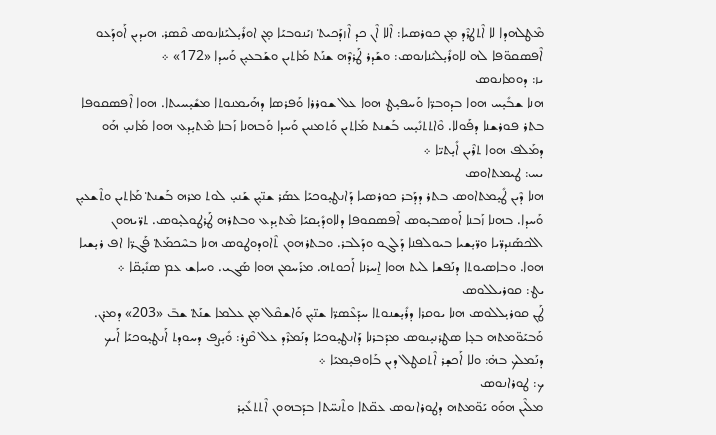ܡܶܛܠܗܕܐ ܠܐ ܐܶܬܛܪܶܕ ܡ̣ܢ ܟܘܪܣܝܐ: ܐܶܠܐ ܐܶܢ ܟܕ ܐܶܙܕܰܟܝܬ݀ ܙܝܰܢܘܒܝܰܐ ܡ̣ܢ ܐܘܪܺܝ̣ܠܝܰܢܐܢܘܣ ܩܶܣܪ. ܗܝܕܝܢ ܐܰܘܕܰܥܘ ܐܶܦܣܩܘ̈ܦܐ ܠܗ ܠܐܘܪܺܝ̣ܠܝܰܢܐܢܘܣ: ܘܫܰܕܪ ܛܰܪܕܶܗ ܫܢܰܬ ܡܰܐܬܝܢ ܘܫܰܒܥܝ̣ܢ ܘܰܚܕܐ «172» ܀
ܝܙ: ܕܘܡܐܢܘܣ
ܗܢܐ ܫܒܺܝ̣ܚ ܗܘܐ ܒܕܘܒܪ̈ܐ ܘܰܚܦܝ̣ܛ ܗܘܐ ܥܠ ܫܘܪܪܐ ܘܰܦܪܣܐ ܕܗܰܝܡܢܘܬܐ ܡܫܺܝ̣ܚܝܬܐ. ܗܘܐ ܐܶܦܣܩܘܦܐ ܒܬܪ ܦܘܪܫܢܐ ܕܦܰܘܠܐ. ܘܶܐܬܬܢܺܝ̣ܚ ܒܰܫܢܬ ܡܰܐܬܝܢ ܘܰܬܡܢܝܢ ܘܰܚܕܐ ܘܰܒܗܢܐ ܙܰܒܢܐ ܡܶܬܝ̣ܕܥ ܗܘܐ ܡܰܐܢܝ̣ ܗܰܘ ܕܡܰܠܦ ܗܘܐ ܬܪܶܝܢ ܐܺܝ̣ܬܝ̈ܐ ܀
ܝܚ: ܛܝܡܬܐܘܣ
ܗܢܐ ܕܶܝܢ ܛܺܝ̣ܡܬܐܘܣ ܒܬܪ ܕܕܰܒܪ ܟܘܪܣܝܐ ܕܰܐܢܛܝ̣ܘܟܝܰܐ ܥܣܰܪ ܫܢ̈ܝ̣ܢ ܫܰܢܝ̣ ܠܘܬ ܡܪܗ ܒܰܫܢܬ݀ ܡܰܐܬܝܢ ܘܬܶܫܥܝ̣ܢ ܘܰܚܕܐ. ܒܗܢܐ ܙܰܒܢܐ ܐܰܘܣܒܝ̣ܘܣ ܐܶܦܣܩܘܦܐ ܕܠܐܘܕܺܝ̣ܩܝܰܐ ܡܶܬܝ̣ܕܥ ܘܒܬܪܗ ܛܰܪܛܘܠܝ̣ܘܣ. ܬܪ̈ܝܗܘܢ ܐܠܟܣܰܢܕܪ̈ܝܐ ܘܪ̈ܝ̣ܫܝܐ ܒܝܘܠܦܢܐ ܕܰܠܓܘ ܘܕܰܠܒܪ. ܘܒܬܪܗܘܢ ܬܶܐܘܕܘܛܘܣ ܗܢܐ ܒܚܶܟܡܰܬ݀ ܦܰܓܪ̈ܐ ܐܦ ܪܝ̣ܫܝܐ ܗܘܐ. ܘܒܐܣܝܘܬܐ ܕܢܰܦܫܐ ܠܝܬ ܗܘܐ ܐ̱ܚܪܢܐ ܐܰܟܘܬܗ. ܡܪܰܚܡܢ ܗܘܐ ܣܰܓܝ. ܘܚܐܫ ܥܡ ܣܢܺܝ̣ܩ̈ܐ ܀
ܝܛ: ܩܘܪܝܠܠܘܣ
ܛܰܢ ܩܘܪܝ̣ܠܠܘܣ ܗܢܐ ܝܘܩܪܐ ܕܪܺܝ̣ܫܢܘܬܐ ܚܕܰܥܶܣܪ̈ܐ ܫܢ̈ܝ̣ܢ ܘܰܐܫܩܶܠ ܡ̣ܢ ܥܠܡܐ ܫܢܰܬ݀ ܫܒ̄ «203» ܕܡܪܢ. ܘܰܒܝܰܘ̈ܡܬܗ ܒܥ̣ܐ ܣܛܪܢܝ̣ܢܘܣ ܡܕܰܒܪܢܐ ܕܰܐܢܛܝ̣ܘܟܝܰܐ ܕܢܰܡܪܶܕ ܥܠ ܩܶܨܪ: ܘܺܝ̣ܨܦ ܕܚܘܕܬ ܐܰܢܛܝ̣ܘܟܝܰܐ ܐܰܝܟ ܕܢܰܡܠܟ ܒܗ̇: ܘܠܐ ܐܰܟܫ̣ܪ ܐܶܬܩܛܠ ܕܝܢ ܒܰܐܘܦܝ̣ܡܝܰܐ ܀
ܟ: ܛܘܪܐܢܘܣ
ܡܠܶܝܢ ܗܘܰܘ ܝܰܘ̈ܡܬܗ ܕܛܘܪܐܢܘܣ ܥܩ̈ܬܐ ܘܬܶܢܚ̈ܬܐ ܒܕܰܒܗܘܢ ܐܶܬܬܥܺܝ̣ܪ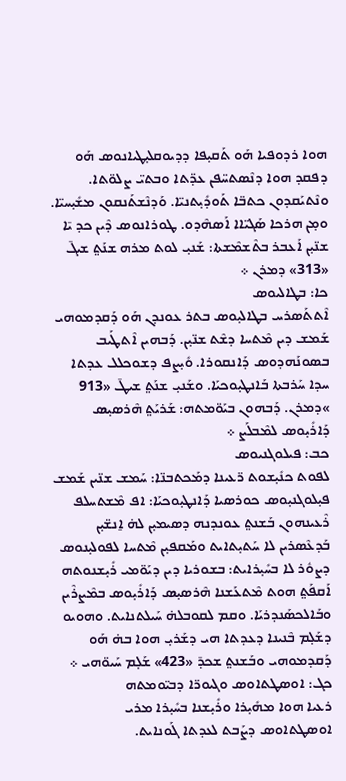ܗܘܐ ܪܕܘܦܝܐ ܗܰܘ ܬܰܩܝ̣ܦܐ ܕܕܝܘܩܠܝ̣ܛܝܐܢܘܣ ܗܰܘ ܕܦܩܕ ܗܘܐ ܕܢܶܣܬܚ̈ܦܢ ܥܕ̈ܬܐ ܘܒܬܝ̈ ܨܠܘ̈ܬܐ. ܘܢܶܬܝܰܩܕܘܢ ܟܬܒ̈ܐ ܬܰܘܕܺܝ̣ܬܢܝ̈ܐ. ܘܰܕܢܶܫܬܰܢܩܘܢ ܡܫܺܝ̣ܚܝ̈ܐ. ܘܡ̣ܢ ܗܪܟܐ ܣܰܓܝ̈ܐܐ ܐܰܣܗܶܕܘ. ܛܘܪܐܢܘܣ ܕܶܝܢ ܟܕ ܝ̄ܐ ܫܢ̈ܝ̣ܢ ܐܰܥܒܪ ܒܬܶܫܡܶܫܬܐ: ܫܰܢܝ̣ ܠܘܬ ܡܪܗ ܫܢܰܬ݀ ܫܝܓ̄ «313» ܕܡܪܢ ܀
ܟܐ: ܒܛܐܠܝܘܣ
ܐܶܬܬܰܣܪܚ ܒܛܐܠܝ̣ܘܣ ܒܬܪ ܥܘܢܕܢ ܗܰܘ ܕܰܩܕܡܘܗܝ ܫܰܡܫ ܕܝܢ ܡܶܬܚܐ ܕܫܶܬ ܫܢ̈ܝ̣ܢ. ܕܰܒܗܝܢ ܐܶܬܛܰܝܒ ܒܣܘܢܰܗܕܘܣ ܕܰܐܢܩܘܪܐ. ܘܺܝ̣ܨܦ ܕܫܘܟܠܠ ܥܕܬܐ ܚܕܐ ܚܰܪܒܬܐ ܒܰܐܢܛܝ̣ܘܟܝܰܐ. ܘܫܰܢܝ̣ ܫܢܰܬ݀ ܫܝܛ̄ «913 »ܕܡܪܢ. ܕܰܒܗܘܢ ܒܝܰܘ̈ܡܬܗ: ܫܰܪܝܰܬ݀ ܗܶܪܣܝ̣ܣ ܕܰܐܪܺܝ̣ܘܣ ܠܡܶܒܠܰܨ ܀
ܟܒ: ܦܝܠܘܓܢܝܘܣ
ܠܦܘܬ ܟܢܺܝ̣ܫܘܬ ܪ̈ܥܝܢܐ ܕܡܰܟܬܒܢ̈ܐ: ܚܰܡܫ ܫܢ̈ܝܢ ܫܰܡܫ ܦܝ̣ܠܘܓܢܝ̣ܘܣ ܟܘܪܣܝܐ ܕܰܐܢܛܝ̣ܘܟܝܰܐ: ܐܦ ܡܶܫܬܚܠܦ ܪܶܥܝܢܗܘܢ ܒܰܫܢܬ݀ ܥܘܢܕܢܗ ܕܣܝܡܝ̣ܢ ܠܗ̇ ܐ̱ܢܫ̈ܝ̣ܢ ܒܰܕܥܶܣܪܝܢ ܠܐ ܚܰܬܝ̣ܬܐܝܬ ܘܡܰܩܦܝ̣ܢ ܡܶܬܚܐ ܠܦܘܠܝ̣ܢܘܣ ܕܨܘܽܪ ܠܐ ܒܚܺܝ̣ܪܐܝܬ: ܒܫܘܪܝܐ ܕܝܢ ܕܝܰܘ̈ܡܝ ܪܺܝ̣ܫܢܘܬܗ ܐܰܩܦܰܬ݀ ܗܘܬ ܡܶܬܥܰܫܢܐ ܗܶܪܣܝ̣ܣ ܕܰܐܪܺܝ̣ܘܣ ܒܡܶܨܪܶܝܢ ܘܒܰܐܠܟܣܰܢܕܪܝܰܐ. ܘܩܡ ܠܩܘܒܠܗ̇ ܚܰܝܠܬܢܐܝܬ. ܘܗܘܝܘ ܕܫܰܠ̣ܡ ܒܶܢܝܢܐ ܕܥܕܬܐ ܗܝ ܕܫܰܪܝ̣ ܗܘܐ ܒܗ̇ ܗܰܘ ܕܰܩܕܡܘܗܝ ܘܒܰܫܢܬ݀ ܫܟܕ̄ «423» ܫܰܠ̣ܡ ܚܰܝܘ̈ܗܝ ܀
ܟܓ: ܐܘܣܛܬܐܘܣ ܘܓܝܘܪ̈ܐ ܕܒܝ̈ܘܡܬܗ
ܪܥܝܐ ܗܘܐ ܡܗܺܝ̣ܪܐ ܘܪܺܝ̣ܫܢܐ ܒܚܺܝ̣ܪܐ ܡܪܝ ܐܘܣܛܬܐܘܣ ܕܨܰܒܬ ܠܥܕܬܐ ܓܰܘܢܐܝܬ.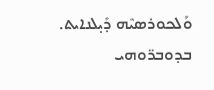ܘܰܠܟܘܪܣܝܶܗ ܕܺܝ̣ܠܢܐܝܬ. ܒܕܘܒܪ̈ܘܗܝ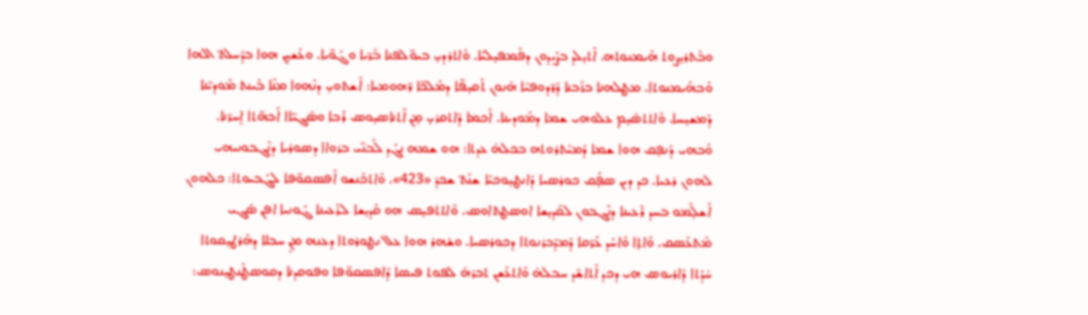ܘܒܰܬܪܝ̣ܨܘܬ ܗܰܝܡܢܘܬܗ. ܐܶܬܝ̣ܠܕ ܒܨܰܝܕܘܢ ܕܦܰܡܦܝ̣ܠܝܰܐ. ܘܶܐܬܪܕܝ̣ ܒܝܘ̈ܠܦܢܐ ܒܰܪ̈ܝܐ ܘܓܰܘ̈ܝܐ. ܘܥܰܫܝ̣ܢ ܗܘܐ ܒܕܶܚܠܬ݀ ܐܠܗܐ ܘܰܒܗܰܝܡܢܘܬܐ. ܡܛܠܗܢܐ ܒܙܰܒܢܐ ܕܰܪ̈ܕܘܦܝܶܐ ܗ̇ܢܘܢ ܬܰܩܝ̣ܦ̈ܐ ܕܡܰܠܟ̈ܐ ܪ̈ܗܘܡܝܐ: ܐܶܫܬܘܝ̣ ܕܢܶܗܘܐ ܡܢܶܐ ܒܰܝܢܬ ܡܰܘܕܝ̈ܢܐ ܕܰܡܫܝ̣ܚܐ. ܘܶܐܬܬܣܺܝ̣ܡ ܥܠܘܗܝ ܫܡܐ ܕܡܰܘܕܝܢܐ. ܐܰܟܡܐ ܕܶܐܬܩܪܝ̣ ܡ̣ܢ ܐܶܬܢܐܣܝ̣ܘܣ ܪܰܒܐ ܘܣܰܓܝ̈ܐܐ ܐܰܒܗ̈ܬܐ ܐ̱ܚܪ̈ܢܐ. ܘܰܒܗܝ ܕܰܢܦ̣ܩ ܗܘܐ ܫܡܐ ܕܰܡܝܰܬܪܘܬܗ ܒܟܠܗ̇ ܥܕܬܐ: ܗܘ ܫܡܗ ܢܓܰܕ ܠܰܒܢ̈ܝ ܒܪܘܐܐ ܕܣܘܪܝܐ ܕܢܶܓܒܘܢܝܗܝ ܠܗܘܢ ܪܥܝܐ. ܟܕ ܕܝܢ ܣܦ̣ܰܩ ܟܘܪܣܝܐ ܕܰܐܢܛܝ̣ܘܟܝܰܐ ܫܢܰܬ݀ ܫܟܕ̄ «423». ܘܶܐܬܟܰܢܫܘ ܐܶܦܣܩܘ̈ܦܐ ܠܓܰܒܝܘܬܐ: ܟܠܗܘܢ ܐܰܫܠ̣ܶܡܘ ܒܚܕ ܪܶܥܝܢܐ ܕܢܶܓܒܘܢ ܠܩܰܕܝ̣ܫܐ ܐܘܣܛܬܐܘܣ. ܘܶܐܬܬܦܝ̣ܣ ܗܘ ܩܰܕܝ̣ܫܐ ܠܪܶܥܝܢܐ ܓܰܘܢܝܐ ܐܦܢ ܣܰܓܝ ܡܶܬܥܰܣܩ. ܘܶܐܬ̣ܐ ܘܶܐܚܰܕ ܥܰܪ̈ܩܐ ܕܰܡܕܰܒܪܢܘܬܐ ܕܟܘܪܣܝܐ. ܘܫ̇ܗܪ ܗܘܐ ܥܠ ܢܛܘܪܘܬܐ ܕܥܢܗ ܡܢ̣ ܚܒܠܐ ܕܗܶܪܛܝ̣ܩܘܬܐ ܚ̇ܕܰܬܐ ܕܰܐܪܝܘܣ ܗܝ ܕܟܕ ܐܶܬܐܫܶܕ ܚܒܠܗ̇ ܘܶܐܬܥܰܫܢ ܬܒܪܗ̇ ܠܦܘܬ ܦܝܣܐ ܕܶܐܦܣܩܘ̈ܦܐ ܘܦܘܩܕܢܐ ܕܩܘܣܛܰܢܛܝ̣ܢܘܣ: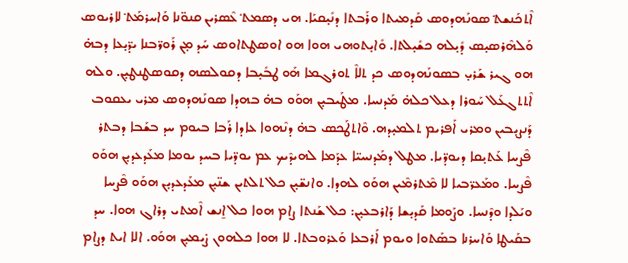ܐܶܬܟܰܢܫܬ݀ ܣܘܢܰܗܕܘܣ ܩܰܕܡܝܬܐ ܘܪܰܒܬܐ ܕܢܺܝ̣ܩܝܰܐ. ܗܝ ܕܣܡܬ݀ ܥܶܣܪܝܢ ܩܢܘ̈ܢܐ ܘܰܐܚܪܡܰܬ݀ ܠܐܪܝܘܣ ܘܰܠܗܶܪܣܝ̣ܣ ܕܺܝ̣ܠܗ ܟܫܺܝ̣ܠܬܐ. ܘܺܐܝ̣ܬܘܗܝ ܗܘܐ ܗܘ ܐܘܣܛܬܐܘܣ ܚܰܕ ܡ̣ܢ ܪܰܘܪ̈ܒܢܐ ܝܕ̈ܝ̣ܥܐ ܕܒܗ̇ ܗܘ ܓܝܪ ܫܰܪܝ̣ ܒܣܘܢܰܗܕܘܣ ܟܕ ܬܠܐܶ ܬܘܪܓܡܐ ܗܰܘ ܛܒܺܝ̣ܒܐ ܕܩܘܠܣܗ ܕܩܘܣܛܢܛܝ̣ܢ. ܘܠܗ ܐܶܬܬܓܥܰܠ ܚܰܘܪܐ ܕܥܠ ܟܠܗ̇ ܡܰܕܢܚܐ. ܡܛܰܝܒܝ̣ܢ ܗܘܰܘ ܒܗ̇ ܒܗܕܐ ܣܘܢܰܗܕܘܣ ܡܪܝ ܝܥܩܘܒ ܕܰܢܨܝ̣ܒܝܢ ܘܡܪܝ ܐܰܦܪܝܡ ܬܠܡܝ̣ܕܗ. ܘܶܐܬܛܰܟܣ ܒܗ̇ ܕܢܶܗܘܐ ܥܐܕܐ ܪܰܒܐ ܒܝܘܡ ܚܕ ܒܫܰܒܐ ܕܒܬܪ ܦܶܨܚܐ ܥܰܬܝ̣ܩܐ ܕܝܘܕ̈ܝܐ. ܡܛܠ ܕܡܰܕܢܚܝ̈ܐ ܥܕܰܡܐ ܠܗܝܕܶܝܟ ܥܡ ܝܘܕ̈ܝܐ ܒܚܕ ܝܘܡܐ ܡܥܰܕܥܕܝ̣ܢ ܗܘܰܘ ܦܶܨܚܐ. ܘܡܰܥܪ̈ܒܝܐ ܠܐ ܡܶܬܪܡܶܝܢ ܗܘܰܘ ܠܗܕܐ. ܘܐܢܫ̈ܝ̣ܢ ܟܠ ܬܠܬܝܢ ܫܢ̈ܝ̣ܢ ܡܥܰܕܥܕܝ̣ܢ ܗܘܰܘ ܦܶܨܚܐ ܘܝܰܠܕܐ ܘܕܶܢܚܐ. ܘܨܰܘܡܐ ܩܰܕܝ̣ܫܐ ܕܰܐܪܒܥܝ̣ܢ: ܟܠ ܫܰܢܬܐ ܨܐܡ ܗܘܐ ܟܠ ܐ̱ܢܫ ܐܶܡܬܝ ܕܪܐܓ ܗܘܐ. ܚܕ ܒܩܰܝܛܐ ܘܰܐܚܪܢܐ ܒܣܰܬܘܐ ܘܝܘܡ ܐܰܪܒܥܐ ܘܰܥܪܘܒܬܐ. ܠܐ ܗܘܐ ܟܠܗܘܢ ܨ̇ܝܡܝ̣ܢ ܗܘܰܘ. ܐܠܐ ܐܝܬ ܕܨܐܡ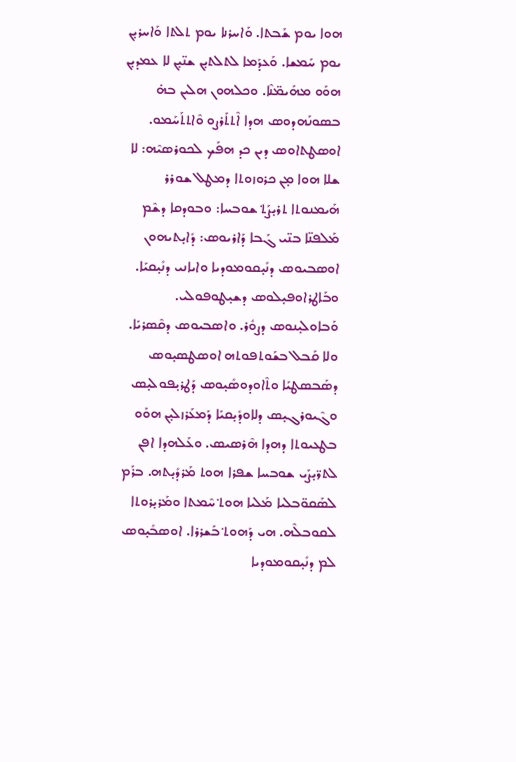ܗܘܐ ܝܘܡ ܫܰܒܬܐ. ܘܰܐܚܪܢܐ ܝܘܡ ܬܠܬܐ ܘܰܐܚܪܝ̣ܢ ܝܘܡ ܚܰܡܫܐ. ܘܰܥܕܰܡܐ ܠܬܠܬܝ̣ܢ ܫܢ̈ܝ̣ܢ ܠܐ ܥܡܕܝ̣ܢ ܗܘܰܘ ܡܗܰܝܡ̈ܢܶܐ. ܘܟܠܗܘܢ ܗܠܝܢ ܒܗ̇ ܒܣܘܢܰܗܕܘܣ ܗܕܐ ܐܶܬܬܰܪܨܘ ܘܶܐܬܬܰܚܰܡܘ. ܐܘܣܛܬܐܘܣ ܕܝܢ ܟܕ ܗܦܰܟ ܠܟܘܪܣܝܶܗ: ܠܐ ܫܠܐ ܗܘܐ ܡ̣ܢ ܟܪܘܙܘܬܐ ܕܡܛܠ ܫܘܪܪ ܗܰܝܡܢܘܬܐ ܬܪܝ̣ܨܰܬ݀ ܫܘܒܚܐ: ܘܒܘܕܩܐ ܕܫܶܡ ܡܰܠܦܢ̈ܐ ܒܢ̈ܝ ܓܰܒܐ ܕܰܐܪܝܘܣ: ܕܺܐܝ̣ܬܝܗܘܢ ܐܘܣܒܝܘܣ ܕܢܺܝ̣ܩܘܡܘܕܝܐ ܘܐܝܐܢܝ ܕܢܺܝ̣ܩܝܰܐ. ܘܒܰܐܛܪܐܘܦܝ̣ܠܘܣ ܕܫܝ̣ܛܘܦܘܠܝ. ܘܰܒܐܘܠܝ̣ܢܘܣ ܕܨܘܽܪ. ܘܐܣܒܝܘܣ ܕܩܶܣܪܝܰܐ. ܘܠܐ ܩܰܒܠ ܒܫܰܘܬܦܘܬܗ ܐܘܣܛܣܝ̣ܘܣ ܕܣܰܒܣܛܝܰܐ ܘܬܶܐܘܕܘܣܺܝ̣ܘܣ ܕܰܛܪܝ̣ܦܘܠܝ̣ܣ ܘܓܶܝܘܪܓܝ̣ܣ ܕܠܐܘܕܺܝ̣ܩܝܰܐ ܕܰܡܥܰܪܙܠܝ̣ܢ ܗܘܰܘ ܒܛܥܝܘܬܐ ܕܗܕܐ ܗܶܪܣܝܣ. ܘܥܰܠܗܕܐ ܐܦܢ ܠܬܪ̈ܝ̣ܨܰܝ ܫܘܒܚܐ ܫܦܪܐ ܗܘܬ ܡܰܪܕܺܝ̣ܬܗ. ܒܪܰܡ ܠܣܰܩܘ̈ܒܠܝܐ ܡܰܠܝܐ ܗܘܬ݀ ܚܶܡܬܐ ܘܡܰܪܝ̣ܪܘܬܐ ܠܩܘܒܠܶܗ. ܗܝ ܕܰܗܘܬ݀ ܒܰܫܪܪܐ. ܐܘܣܒܺܝ̣ܘܣ ܠܡ ܕܢܺܝ̣ܩܘܡܘܕܝܐ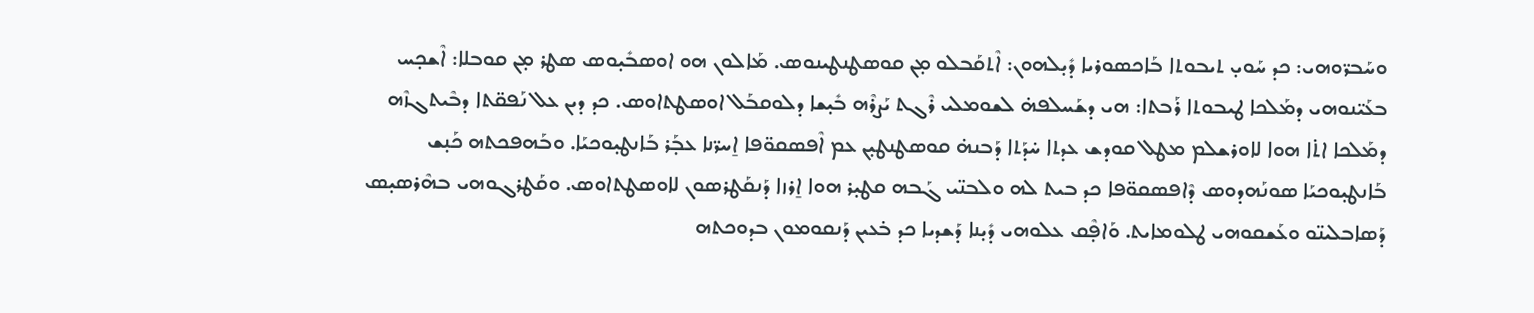ܘܚܰܒܪ̈ܘܗܝ: ܟܕ ܚܰܘܝ̣ ܬܝܒܘܬܐ ܒܰܐܟܣܘܪܝܐ ܕܺܝ̣ܠܗܘܢ: ܐܶܬܩܰܒܠܘ ܡ̣ܢ ܩܘܣܛܢܛܝܢܘܣ. ܡܰܐܠܘܢ ܗܘ ܐܘܣܒܺܝ̣ܘܣ ܣܛܪ ܡ̣ܢ ܩܘܒܠܐ: ܐܶܫܟ̣ܚ ܒܥܰܝ̈ܢܘܗܝ ܕܡܰܠܟܐ ܛܝܒܘܬܐ ܪܰܒܬܐ: ܗܝ ܕܫܰܚܠܦܗ̇ ܠܫܘܡܠܝ ܪܶܓܬ ܝܰܨܪܶܗ ܒܺܝ̣ܫܐ ܕܠܘܩܒܰܠ ܐܘܣܛܬܐܘܣ. ܟܕ ܕܝܢ ܥܠ ܢܰܦܩ̈ܬܐ ܕܒܶܝܬܓܙܶܗ ܕܡܰܠܟܐ ܐܬ̇ܐ ܗܘܐ ܠܐܘܪܫܠܡ ܡܛܠ ܩܘܕܫ ܥܕܬܐ ܚ̇ܕܰܬܐ ܕܰܒܢܗ̇ ܩܘܣܛܢܛܝ̣ܢ ܥܡ ܐܶܦܣܩܘ̈ܦܐ ܐ̱ܚܪ̈ܢܐ ܥܒ̣ܰܪ ܒܰܐܢܛܝ̣ܘܟܝܰܐ. ܘܒܰܗܦܟܬܗ ܟܰܢ̣ܫ ܒܰܐܢܛܝ̣ܘܟܝܰܐ ܣܘܢܰܗܕܘܣ ܕܶܐܦܣܩܘ̈ܦܐ ܟܕ ܒܝܬ ܠܗ ܘܠܒܢ̈ܝ ܓܰܒܗ ܩܛܝ̣ܪ ܗܘܐ ܐ̱ܪܙܐ ܕܰܢܩܰܛܪܣܘܢ ܠܐܘܣܛܬܐܘܣ. ܘܩܰܛܪܓܘܗܝ ܒܗܶܪܣܝ̣ܣ ܕܰܣܐܒܠܝܢ̈ܘ ܘܥܰܫܩܘܗܝ ܛܠܘܡܐܝܬ. ܘܰܐܦ̣ܶܩ ܥܠܘܗܝ ܕܺܝ̣ܢܐ ܕܰܫܕܝܐ ܟܕ ܒ̇ܥܝܢ ܕܰܢܩܘܡܘܢ ܒܕܘܟܬܗ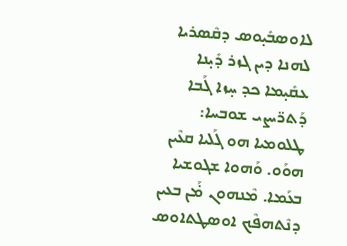ܠܐܘܣܒܺܝ̣ܘܣ ܕܩܶܣܪܝܐ ܠܗܢܐ ܕܝܢ ܓܙܪ ܕܺܝ̣ܢܐ ܥܩܺܝ̣ܡܐ ܟܕ ܚ̣ܙܐ ܓܰܒܐ ܕܰܬܪ̈ܝܨܝ ܫܘܒܚܐ: ܛܠܘܡܝܐ ܗܘ ܓܰܠܝܐ ܩܥܶܝܢ ܗܘܰܘ. ܘܰܗܘܐ ܫܓܘܫܝܐ ܒܥܰܡܐ. ܡܶܢܗܘܢ ܡ̇ܰܢ ܒܥܝܢ ܕܢܶܬܗܦܶܟ ܐܘܣܛܬܐܘܣ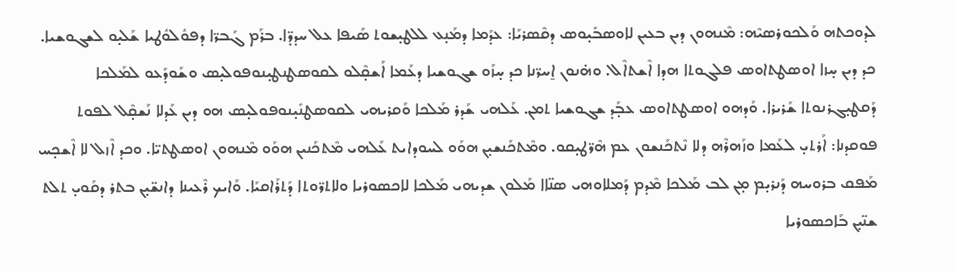ܠܕܘܟܬܗ ܘܰܠܟܘܪܣܝܶܗ: ܡܶܢܗܘܢ ܕܝܢ ܒܥܝܢ ܠܐܘܣܒܺܝ̣ܘܣ ܕܩܶܣܪܝܰܐ: ܥܕܰܡܐ ܕܡܰܢ̣ܥ ܠܠܛܝ̣ܫܘܬ ܣܰܝܦܐ ܥܠ ܚܕܕ̈ܐ. ܒܪܰܡ ܓܰܒܪ̈ܐ ܕܦܘܽܠܘܽܛܝܐ ܫܰܠܝ̣ܘ ܠܫܓܘܫܝܐ. ܟܕ ܕܝܢ ܚ̣ܙܐ ܐܘܣܛܬܐܘܣ ܦܠܓܘܬܐ ܗܕܐ ܐܶܫܬܐܶܠ. ܘܗ̇ܢܘܢ ܐ̱ܚܪ̈ܢܐ ܟܕ ܚ̣ܙܰܘ ܫܓܘܫܝܐ ܕܥܰܡܐ ܐܰܫܩ̣ܶܠܘ ܠܩܘܣܛܢܛܝ̣ܢܘܦܘܠܝ̣ܣ ܘܫܰܘܕܰܥܘ ܠܡܰܠܟܐ ܕܰܩܛܝ̣ܓܪܢܘܬܐ ܫܰܪܝܪܐ. ܘܰܕܗܘ ܐܘܣܛܬܐܘܣ ܥܒ̣ܰܕ ܫܓܘܫܝܐ ܬܡܢ. ܥܰܠܗܝ ܫܰܕܪ ܡܰܠܟܐ ܘܰܩܪܝܗܝ ܠܩܘܣܛܢܺܝ̣ܢܘܦܘܠܝ̣ܣ ܗܘ ܕܝܢ ܥܰܕܠܐ ܢܰܫܩ̣ܶܠ ܠܦܘܬ ܦܘܩܕܢܐ: ܐܰܪܬܝ̣ ܠܥܰܡܐ ܘܙܰܗܪܶܗ ܕܠܐ ܢܶܬܟܰܢܫܘܢ ܥܡ ܗܶܪ̈ܛܝ̣ܩܘ. ܘܡܶܬܟܰܢܫܝ̣ܢ ܗܘܰܘ ܠܚܘܕܐܝܬ ܥܰܠܗܝ ܡܶܬܟܰܢܝܢ ܗܘܰܘ ܡܶܢܗܘܢ ܐܘܣܛܬܝ̈ܐ. ܘܟܕ ܐܶܙܠ ܠܐ ܐܶܫܟ̣ܚ ܡܰܦܩ ܒܪܘܚܗ ܕܰܢܪܝ̣ܡ ܡ̣ܢ ܠܒ ܡܰܠܟܐ ܡܶܕܡ ܕܰܡܠܐܘܗܝ ܣܢ̈ܐܐ ܡܰܠܘܢ ܫܕܝܗܝ ܡܰܠܟܐ ܠܐܟܣܘܪܝܐ ܘܠܐܬܪ̈ܘܬܐ ܕܰܬܪܰܐܩܝܰܐ. ܘܰܐܝܟ ܪܶܥܝܢܐ ܕܐܢܫ̈ܝ̣ܢ ܒܬܪ ܕܩܰܘܝ̣ ܬܠܬ ܫܢ̈ܝ̣ܢ ܒܰܐܟܣܘܪܝܐ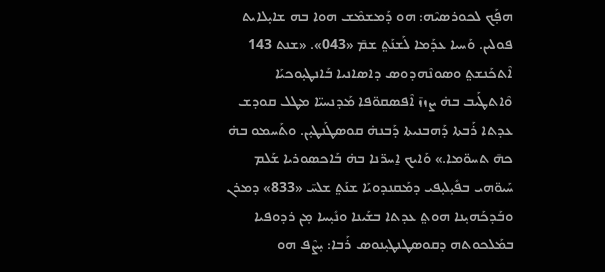ܗܦ̣ܰܟ ܠܟܘܪܣܝܶܗ: ܗܘ ܕܰܡܫܡܶܫ ܗܘܐ ܒܗ ܫܐܝ̣ܠܐܝܬ ܦܘܠܝܢ. ܘܰܚܝܐ ܥܕܰܡܐ ܠܰܫܢܰܬ݀ ܫܡ̄ «043». «ܫܢܬ 143 ܐܶܬܟܰܢܫܬ݀ ܘܣܘܢܶܗܕܘܣ ܕܐܣܐܢܝܐ ܒܰܐܢܛܝ̣ܘܟܝܰܐ ܘܶܐܬܛܰܝܒ ܒܗ̇ ܨܙܙ̄ ܐܶܦܣܩܘ̈ܦܐ ܡܰܕܢܚܝ̈ܐ ܡܛܠ ܩܘܕܫ ܥܕܬܐ ܪܰܒܬܐ ܕܰܗܒܢܝܬܐ ܕܰܒܢܗ̇ ܩܘܣܛܰܢܛܝ̣ܢ. ܘܬܰܚܡܘ ܒܗ̇ ܟܗ̄ ܬܚܘ̈ܡܐ.» ܘܰܐܝܟ ܐ̱ܚܪ̈ܢܐ ܒܗ̇ ܒܰܐܟܣܘܪܝܐ ܫܰܠܡ ܚܰܝܘ̈ܗܝ ܒܦܺܝ̣ܠܝ̣ܦܝ ܕܡܰܩܢܕܘܝܰܐ ܫܢܰܬ݀ ܫܠܚ̄ «833» ܕܡܪܢ ܘܒܰܕܟܰܗܝ̣ܢܐ ܗܘܬ݀ ܥܕܬܐ ܒܫܰܝܢܐ ܘܢܺܝ̣ܚܐ ܡ̣ܢ ܪܕܘܦܝܐ ܒܡܰܠܟܘܬܗ ܕܩܘܣܛܢܛܝ̣ܢܘܣ ܪܰܒܐ: ܝ̣ܨܶܦ ܗܘ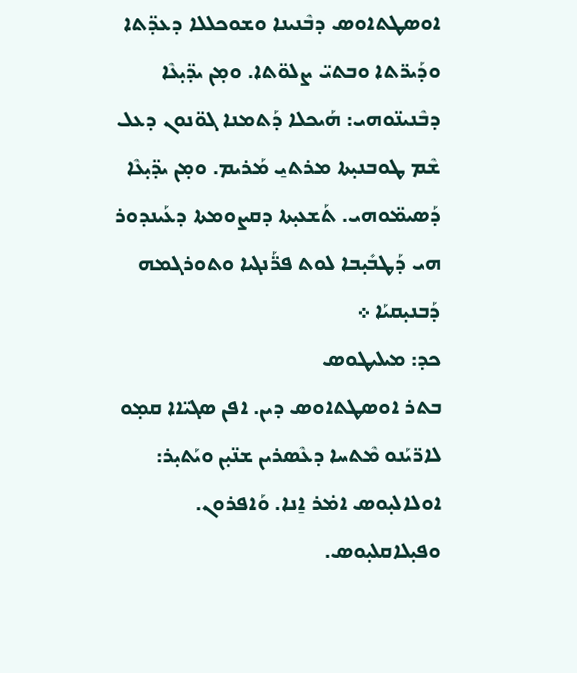ܐܘܣܛܬܐܘܣ ܕܒܶܢܝܢܐ ܘܫܘܟܠܠܐ ܕܥܕ̈ܬܐ ܘܕܰܝܪ̈ܬܐ ܘܒܬܝ̈ ܨܠܘ̈ܬܐ. ܘܡ̣ܢ ܝܕ̈ܝ̣ܥܶܐ ܕܒܶܢܝܢ̈ܘܗܝ: ܗܰܝܟܠܐ ܕܰܬܡܢܐ ܓܘ̈ܢܘܢ ܕܥܠ ܫܶܡ ܛܘܒܢܝ̣ܬܐ ܡܪܬܝ̱ ܡܰܪܝܡ. ܘܡ̣ܢ ܝܕ̈ܝ̣ܥܶܐ ܕܰܣܝܡ̈ܘܗܝ. ܬܰܫܥܝ̣ܬܐ ܕܩܨܘܡܬܐ ܕܥܰܝܢܕܘܪ ܗܝ ܕܰܛܒܺܝ̣ܒܐ ܠܘܬ ܦܪ̈ܰܢܓܝܐ ܘܬܘܪܓܡܗ ܕܰܒܢܝ̣ܩܝܰܐ ܀
ܟܕ: ܡܝܠܝܛܘܣ
ܒܬܪ ܐܘܣܛܬܐܘܣ ܕܝܢ. ܐܦܢ ܣܓܝ̈ܐܐ ܩܡ̣ܘ ܠܐܪ̈ܝܰܢܘ ܡܶܬܚܐ ܕܥܶܣܪܝܢ ܫܢ̈ܝ̣ܢ ܘܝܰܬܝ̣ܪ: ܐܘܠܐܠܝ̣ܘܣ ܐܡ̇ܪ ܐ̱ܢܐ. ܘܰܐܦܪܘܢ. ܘܦܝ̣ܠܐܩܠܝ̣ܘܣ.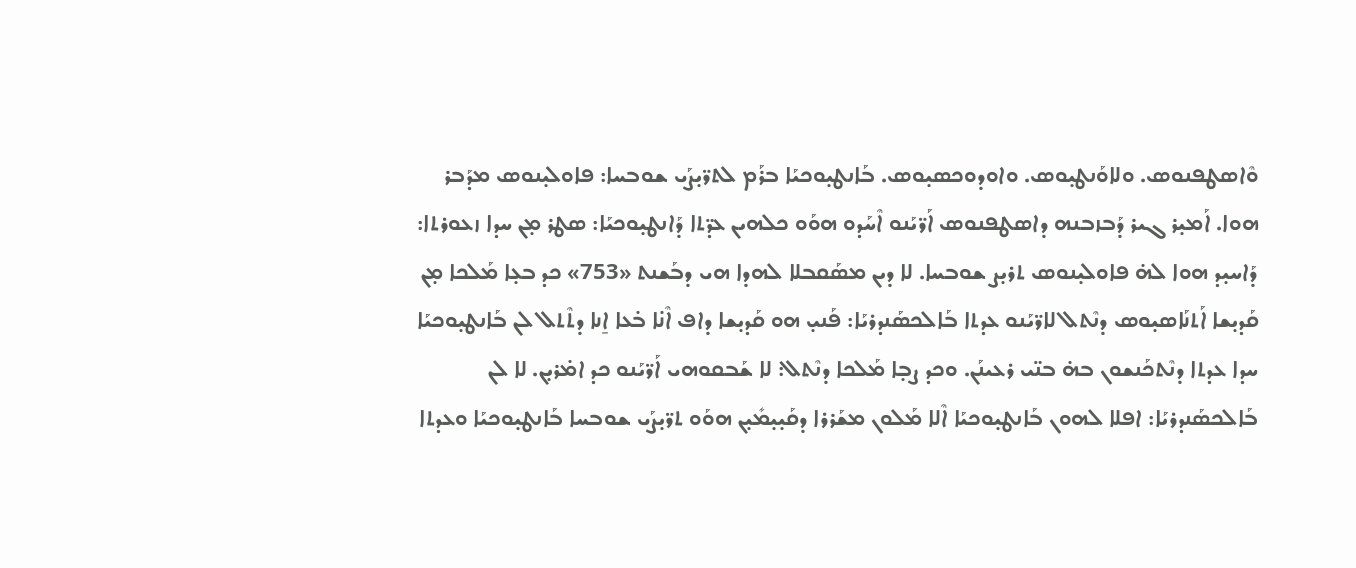ܘܶܐܣܛܦܢܘܣ. ܘܠܐܘܰܢܛܝ̣ܘܣ. ܘܐܘܕܘܟܣܝ̣ܘܣ. ܒܰܐܢܛܝ̣ܘܟܝܰܐ ܒܪܰܡ ܠܬܪ̈ܝ̣ܨܰܝ ܫܘܒܚܐ: ܦܐܘܠܝ̣ܢܘܣ ܡܕܰܒܪ ܗܘܐ. ܐܰܡܝ̣ܪ ܓܝܪ ܕܰܒܙܒܢܗ ܕܐܣܛܦܢܘܣ ܐܰܪ̈ܝܰܢܘ ܐܶܚܰܕܘ ܗܘܰܘ ܟܠܗܝܢ ܥܕ̈ܬܐ ܕܰܐܢܛܝ̣ܘܟܝܰܐ: ܣܛܪ ܡ̣ܢ ܚܕܐ ܙܥܘܪܬܐ: ܕܰܐܚܝ̣ܕ ܗܘܐ ܠܗ̇ ܦܐܘܠܝ̣ܢܘܣ ܬܪܝ̣ܨ ܫܘܒܚܐ. ܠܐ ܕܝܢ ܡܣܰܩܒܠܐ ܠܗܕܐ ܗܝ ܕܒܰܫܢܬ «753» ܟܕ ܒܥ̣ܐ ܡܰܠܟܐ ܡ̣ܢ ܩܰܕܝ̣ܫܐ ܐܰܬܢܰܐܣܝ̣ܘܣ ܕܢܶܬܠ ܠܐܪ̈ܝܰܢܘ ܥܕܬܐ ܒܰܐܠܟܣܰܢܕܪܝܰܐ: ܦܰܢܝ̣ ܗܘ ܩܰܕܝ̣ܫܐ ܕܐܦ ܐܶܢ̇ܐ ܒ̇ܥܐ ܐ̱ܢܐ ܕܬܶܬܠ ܠܢ ܒܰܐܢܛܝ̣ܘܟܝܰܐ ܚܕܐ ܥܕܬܐ ܕܢܶܬܟܰܢܫܘܢ ܒܗ̇ ܒܢ̈ܝ ܪܥܝܢܰܢ. ܘܟܕ ܨܒ̣ܐ ܡܰܠܟܐ ܕܢܶܬܠ: ܠܐ ܫܰܒܩܘܗܝ ܐܰܪ̈ܝܰܢܘ ܟܕ ܐܡ̇ܪܝ̣ܢ. ܠܐ ܠܢ ܒܰܐܠܟܣܰܢܕܪܝܰܐ: ܐܦܠܐ ܠܗܘܢ ܒܰܐܢܛܝ̣ܘܟܝܰܐ ܐܶܠܐ ܡܰܠܘܢ ܡܫܰܪܪܐ ܕܩܰܝ̣ܝ̣ܡܺܝ̣ܢ ܗܘܰܘ ܬܪ̈ܝ̣ܨܰܝ ܫܘܒܚܐ ܒܰܐܢܛܝ̣ܘܟܝܰܐ ܘܥܕܬܐ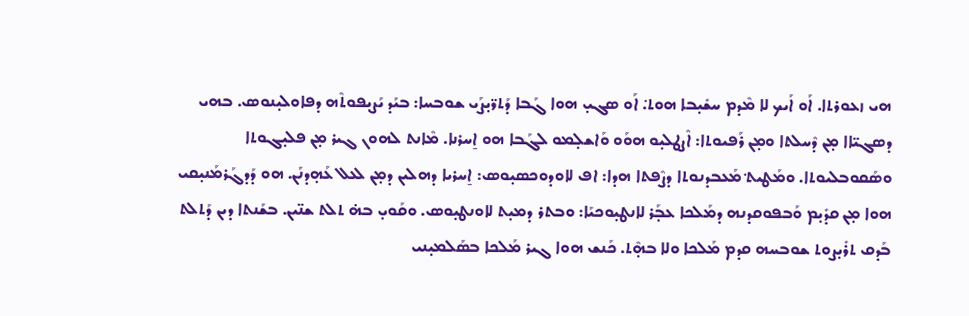ܗܝ ܙܥܘܪܬܐ. ܐܰܘ ܐܰܝܟ ܠܐ ܡܶܕܡ ܚܫܺܝ̣ܒܐ ܗܘܬ݀. ܐܰܘ ܣܓܝ̣ ܗܘܐ ܓܰܒܐ ܕܰܬܪ̈ܝ̣ܨܰܝ ܫܘܒܚܐ: ܒܝܰܕ ܝܰܨܝ̣ܦܘܬܶܗ ܕܦܐܘܠܝ̣ܢܘܣ. ܒܗܝ ܕܣܓܝ̈ܐܐ ܡ̣ܢ ܕܶܚܠܬܐ ܘܡ̣ܢ ܪܰܦܝܘܬܐ: ܐܶܨܛܠܝ̣ܘ ܗܘܰܘ ܘܰܐܫܠ̣ܡܘ ܠܓܰܒܐ ܗܘ ܐ̱ܚܪܢܐ. ܡܶܐܢܬ ܠܗܘܢ ܓܝܪ ܡ̣ܢ ܦܠܝ̣ܓܘܬܐ ܘܣܰܩܘܒܠܝܘܬܐ. ܘܡܰܛܝܬ݀ ܡܰܥܒܕܢܘܬܐ ܕܨܶܦܬܐ ܗܕܐ: ܐܦ ܠܐܘܕܘܟܣܝ̣ܘܣ: ܐ̱ܚܪܝܐ ܕܗܠܝܢ ܕܡ̣ܢ ܠܥܠ ܥܰܗ̣ܕܢܰܢ. ܗܘ ܕܰܕܓܰܪܡܰܢܝ̣ܩܝ ܗܘܐ ܡ̣ܢ ܩܕܺܝ̣ܡ ܘܰܒܦܘܩܕܢܗ ܕܡܰܠܟܐ ܥܒ̣ܰܪ ܠܐܢܛܝ̣ܘܟܝܰܐ: ܘܒܬܪ ܕܡܝ̣ܬ ܠܐܘܢܛܝ̣ܘܣ. ܘܩܰܘܝ̣ ܒܗ̇ ܬܠܬ ܫܢ̈ܝܢ. ܒܫܰܢܬܐ ܕܝܢ ܕܰܬܠܬ ܒܰܕܩ ܬܪܺܝ̣ܨܘܬ ܫܘܒܚܗ ܩܕܡ ܡܰܠܟܐ ܘܠܐ ܒܗ̣ܶܬ. ܟܰܢܫ ܗܘܐ ܓܝܪ ܡܰܠܟܐ ܒܣܰܠܡܝ̣ܢܝ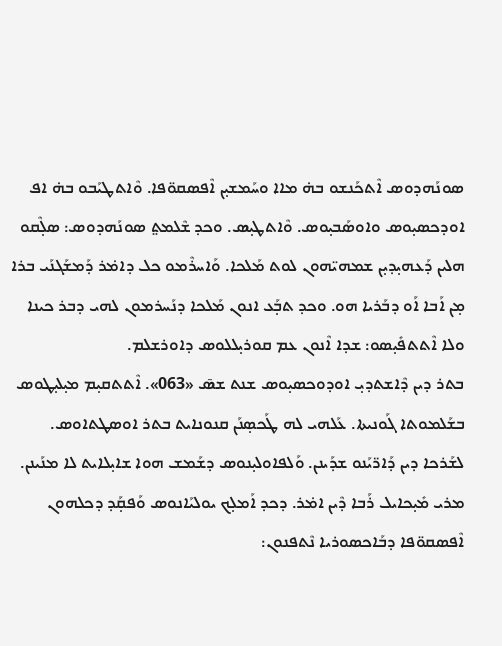ܣܘܢܰܗܕܘܣ ܐܶܬܟܰܢܫܘ ܒܗ̇ ܡܐܐ ܘܚܰܡܫܝ̣ܢ ܐܶܦܣܩܘ̈ܦܐ. ܘܶܐܬܛܝܰܒܘ ܒܗ̇ ܐܦ ܐܘܕܟܣܝ̣ܘܣ ܘܐܘܣܰܒܝ̣ܘܣ. ܘܶܐܬܛܝ̣ܣ. ܘܟܕ ܫܶܠܡܬ݀ ܣܘܢܰܗܕܘܣ: ܣܠ̣ܶܩܘ ܗܠܝܢ ܕܰܥܗܝ̣ܕܝ̣ܢ ܫܡܗܝ̈ܗܘܢ ܠܘܬ ܡܰܠܟܐ. ܘܰܐܚܪܶܡܘ ܟܠ ܕܐܡ̇ܪ ܕܰܡܫܰܓܢܰܝ ܒܪܐ ܡ̣ܢ ܐܰܒܐ ܐܰܘ ܕܒܰܪܝܐ ܗܘ. ܘܟܕ ܬܒ̣ܰܥ ܐܢܘܢ ܡܰܠܟܐ ܕܢܰܚܪܡܘܢ ܠܗܝ ܕܒܪ ܟܝܢܐ ܘܠܐ ܐܶܬܬܦܺܝ̣ܣܘ: ܫܕܐ ܐܶܢܘܢ ܥܡ ܩܘܪܝ̣ܠܠܘܣ ܕܐܘܪܫܠܡ.
ܒܬܪ ܕܝܢ ܕܶܐܫܬܕܝ̣ ܐܘܕܘܟܣܝ̣ܘܣ ܫܢܬ ܫܣ̄ «063». ܐܶܬܬܩܝ̣ܡ ܡܝ̣ܠܝ̣ܛܘܣ ܒܫܰܠܡܘܬܐ ܓܰܘܢܝܬܐ. ܥܰܠܗܝ ܠܗ ܛܰܟܣ̣ܢܰܢ ܩܢܘܢܐܝܬ ܒܬܪ ܐܘܣܛܬܐܘܣ. ܠܫܰܪܟܐ ܕܝܢ ܕܰܐܪ̈ܝܰܢܘ ܫܕܰܝܢܢ. ܘܰܠܦܐܘܠܝ̣ܢܘܣ ܕܫܰܡܫ ܗܘܐ ܫܐܝ̣ܠܐܝܬ ܠܐ ܡܢܰܝܢܢ.
ܡܪܝ ܡܺܝ̣ܟܐܝܠ ܪܰܒܐ ܕܶܝܢ ܐܡ̇ܪ. ܕܟܕ ܐܰܡܠ̣ܟ ܝܘܠܝܰܐܢܘܣ ܘܰܦܩ̣ܰܕ ܕܟܠܗܘܢ ܐܶܦܣܩܘ̈ܦܐ ܕܒܰܐܟܣܘܪܝܐ ܢܶܬܦܢܘܢ: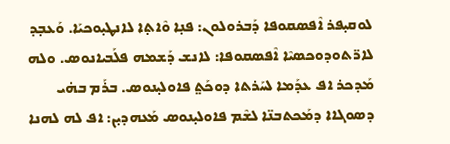ܠܘܩܝ̣ܦܪ ܐܶܦܣܩܘܦܐ ܕܰܒܪܘܠܘܢ: ܦܢ̣ܐ ܘܶܐܬ̣ܐ ܠܐܢܛܝ̣ܘܟܝܰܐ. ܘܰܥܒ̣ܕ ܠܐܪ̈ܬܘܕܘܟܣܝܶܐ ܐܶܦܣܩܘܦܐ: ܠܐܢܫ ܕܰܫܡܗ ܦܠܰܒܝܐܢܘܣ. ܘܠܗ ܡܰܕܟܪ ܐܦ ܥܕܰܡܐ ܠܚܰܪܬܐ ܕܘܟܰܬ݀ ܦܐܘܠܝ̣ܢܘܣ. ܒܪܰܡ ܒܗ̇ܝ ܕܣܘܓܐܐ ܕܡܰܟܬܒܢ̈ܐ ܠܫܶܡ ܦܐܘܠܝ̣ܢܘܣ ܡܰܥܗܕܝ̣ܢ: ܐܦ ܠܗ ܠܗܢܐ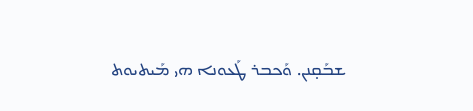ܫܒܰܩ̣ܢܢ. ܘܰܟܒܪ ܛܰܥܘܢܐ ܗܝ ܡܰܝܬܝܘܬ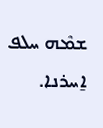ܫܡܶܗ ܚܠܦ ܐ̱ܚܪܢܐ.